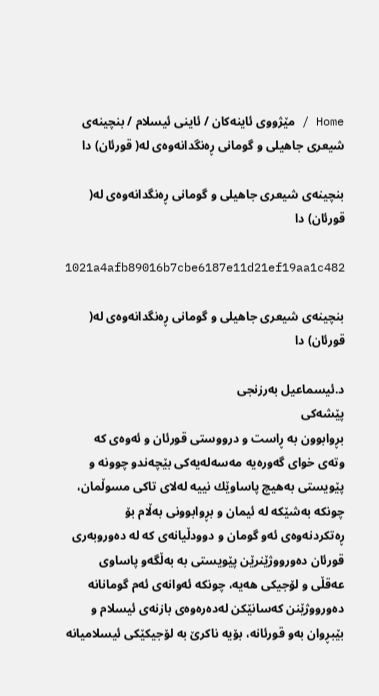Home / مێژووى ئاینەکان / ئاینى ئیسلام / بنچینه‌ی‌ شیعری‌ جاهیلی‌ و گومانی‌ ڕه‌نگدانه‌وه‌ی‌ له‌( قورئان) دا

بنچینه‌ی‌ شیعری‌ جاهیلی‌ و گومانی‌ ڕه‌نگدانه‌وه‌ی‌ له‌( قورئان) دا

1021a4afb89016b7cbe6187e11d21ef19aa1c482

بنچینه‌ی‌ شیعری‌ جاهیلی‌ و گومانی‌ ڕه‌نگدانه‌وه‌ی‌ له‌( قورئان) دا

د.ئیسماعیل به‌رزنجی‌
پێشه‌كی‌
بڕوابوون به‌ ڕاست و درووستی‌ قورئان و ئه‌وه‌ی‌ كه‌ وته‌ی‌ خوای‌ گه‌وره‌یه‌ مه‌سه‌له‌یه‌كی‌ بێچه‌ندو چوونه‌ و پێویستی‌ به‌هیچ پاساوێك نییه‌ له‌لای‌ تاكی‌ مسوڵمان، چونكه‌ به‌شێكه‌ له‌ ئیمان و بڕوابوونی‌ به‌ڵام بۆ ڕه‌تكردنه‌وه‌ی‌ ئه‌و گومان و دوودڵیانه‌ی‌ كه‌ له‌ ده‌وروبه‌ری‌ قورئان ده‌ورووژێنرێن پێویستی‌ به‌ به‌ڵگه‌و پاساوی‌ عه‌قڵی‌ و لۆجیكی‌ هه‌یه‌، چونكه‌ ئه‌وانه‌ی‌ ئه‌م گومانانه‌ ده‌ورووژێنن كه‌سانێكن له‌ده‌ره‌وه‌ی‌ بازنه‌ی‌ ئیسلام و بێبڕوان به‌و قورئانه‌، بۆیه‌ ناكرێ‌ به‌ لۆجیكێكی‌ ئیسلامیانه‌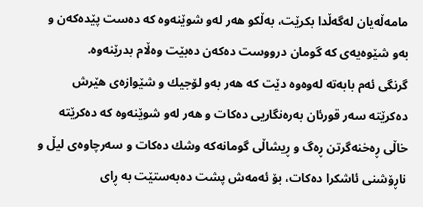مامه‌ڵه‌یان له‌گه‌ڵدا بكرێت، به‌ڵكو هه‌ر له‌و شوێنه‌وه‌ كه‌ ده‌ست پێده‌كه‌ن و به‌و شێوه‌یه‌ی‌ كه‌ گومان درووست ده‌كه‌ن ده‌بێت وه‌ڵام بدرێنه‌وه‌.
گرنگی‌ ئه‌م بابه‌ته‌ له‌وه‌وه‌ دێت كه‌ هه‌ر به‌و لۆجیك و شێوازه‌ی‌ هێرش ده‌كرێته‌ سه‌ر قورئان به‌ره‌نگاریی‌ ده‌كات و هه‌ر له‌و شوێنه‌وه‌ كه‌ ده‌كرێته‌ خاڵی‌ ڕه‌خنه‌گرتن ڕه‌گ و ڕیشاڵی‌ گومانه‌كه‌ وشك ده‌كات و سه‌رچاوه‌ی‌ لیڵ‌ و ناڕۆشنی‌ ئاشكرا ده‌كات، بۆ ئه‌مه‌ش پشت ده‌به‌ستێت به‌ ڕای‌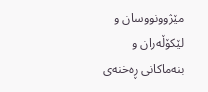مێژوونووسان و لێكۆڵه‌ران و بنه‌ماكانی‌ ڕه‌خنه‌ی‌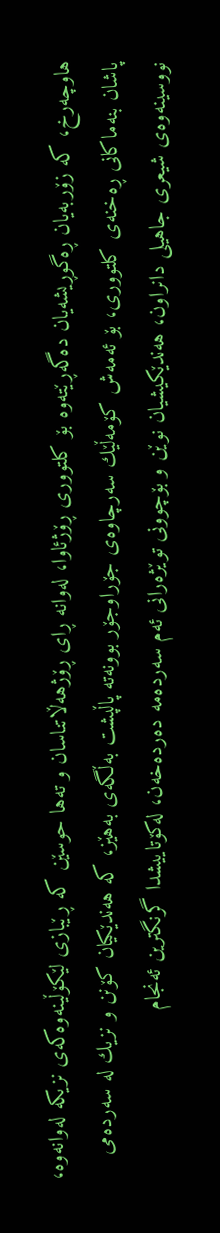هاوچه‌رخ، كه‌ زۆربه‌یان ڕه‌گوڕیشه‌یان ده‌گه‌ڕێته‌وه‌ بۆ كلتووری‌ ڕۆژئاوا، له‌وانه‌ ڕای‌ ڕۆژهه‌ڵاتناسان و ته‌ها حوسێن كه‌ ڕێبازی‌ لێكۆڵینه‌وه‌كه‌ی‌ نزیكه‌ له‌وانه‌وه‌، پاشان بنه‌ماكانی‌ ڕه‌خنه‌ی‌ كلتووری‌، بۆ ئه‌مه‌ش كۆمه‌ڵێك سه‌رچاوه‌ی‌ جۆراوجۆر بوونه‌ته‌ پاڵپشت به‌ڵگه‌ی‌ به‌هێز، كه‌ هه‌ندێكیان كۆنن و نزیك له‌ سه‌رده‌می‌ نووسینه‌وه‌ی‌ شیعری‌ جاهیلی‌ دانراون، هه‌ندێكیشیان نوێن و بۆچوونی‌ توێژه‌رانی‌ ئه‌م سه‌رده‌مه‌ ده‌رده‌خه‌ن، له‌كۆتاییشدا گرنگترین ئه‌نجام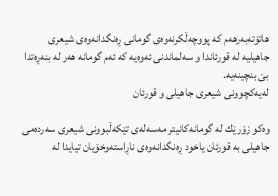هاتۆته‌به‌رهه‌م كه‌ پووچه‌ڵكرنه‌وه‌ی‌ گومانی‌ ڕه‌نگدانه‌وه‌ی‌ شیعری‌ جاهیلیه‌ له‌ قورئاندا و سه‌لماندنی‌ ئه‌وه‌یه‌ كه‌ ئه‌م گومانه‌ هه‌ر له‌ بنه‌ڕه‌تدا بێ بنچینه‌یه‌.
له‌یه‌كچوونی‌ شیعری‌ جاهیلی‌ و قورئان

وه‌كو زۆرێك له‌ گومانه‌كانیتر مه‌سه‌له‌ی‌ تێكه‌ڵبوونی‌ شیعری‌ سه‌رده‌می‌ جاهیلی‌ به‌ قورئان یاخود ڕه‌نگدانه‌وه‌ی‌ ناڕاسته‌وخۆیان تیایدا له‌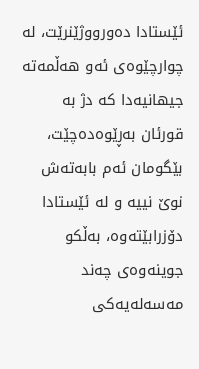ئێستادا ده‌ورووژێنرێت، له‌ چوارچێوه‌ی‌ ئه‌و هه‌ڵمه‌ته‌ جیهانیه‌دا كه‌ دژ به‌ قورئان به‌ڕێوه‌ده‌چێت، بێگومان ئه‌م بابه‌ته‌ش نوێ‌ نییه‌ و له‌ ئێستادا دۆزرابێته‌وه‌، به‌ڵكو جوینه‌وه‌ی‌ چه‌ند مه‌سه‌له‌یه‌كی‌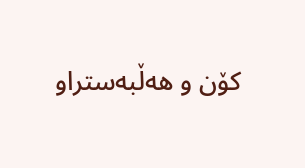كۆن و هه‌ڵبه‌ستراو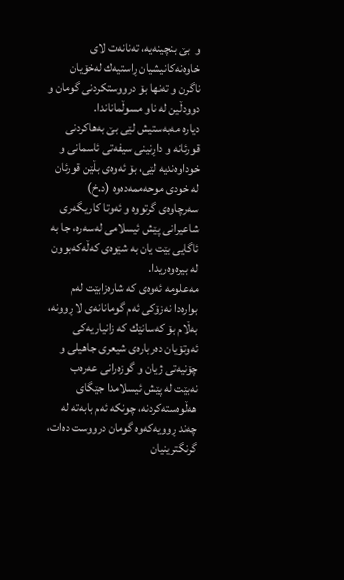و  بێ بنچینه‌یه‌، ته‌نانه‌ت لای‌ خاوه‌نه‌كانیشیان ڕاستیه‌ك له‌خۆیان ناگرن و ته‌نها بۆ درووستكردنی‌ گومان و دوودڵین له‌ ناو مسوڵماناندا.
دیاره‌ مه‌به‌ستیش لێی‌ بێ‌ به‌هاكردنی‌ قورئانه‌ و داڕنینی‌ سیفه‌تی‌ ئاسمانی‌ و خوداوه‌ندیه‌ لێی‌، بۆ ئه‌وه‌ی‌ بڵێن قورئان له‌ خودی‌ موحه‌ممه‌ده‌وه‌ (د.خ) سه‌رچاوه‌ی‌ گرتووه‌ و ئه‌وتا كاریگه‌ری‌ شاعیرانی‌ پێش ئیسلامی‌ له‌سه‌ره‌، جا به‌ ئاگایی‌ بێت یان به‌ شێوه‌ی‌ كه‌ڵه‌كه‌بوون له‌ بیره‌وه‌ریدا.
مه‌علومه‌ ئه‌وه‌ی‌ كه‌ شاره‌زابێت له‌م بواره‌دا نه‌زۆكی‌ ئه‌م گومانانه‌ی‌ لا ڕوونه‌، به‌ڵام بۆ كه‌سانێك كه‌ زانیاریه‌كی‌ ئه‌وتۆیان ده‌رباره‌ی‌ شیعری‌ جاهیلی‌ و چۆنیه‌تی‌ ژیان و گوزه‌رانی‌ عه‌ره‌ب نه‌بێت له‌ پێش ئیسلامدا جێگای‌ هه‌ڵوه‌سته‌كردنه‌، چونكه‌ ئه‌م بابه‌ته‌ له‌ چه‌ند ڕوویه‌كه‌وه‌ گومان درووست ده‌ات، گرنگترینیان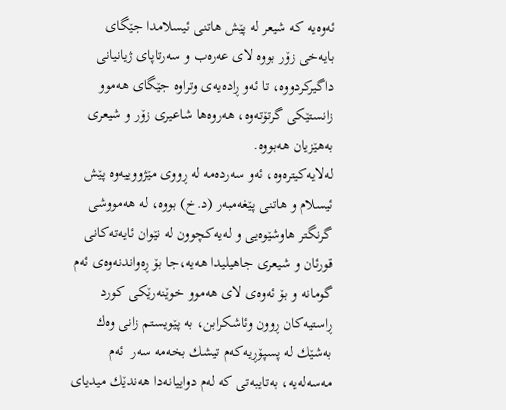ئه‌وه‌یه‌ كه‌ شیعر له‌ پێش هاتنی‌ ئیسلامدا جێگای‌ بایه‌خی‌ زۆر بووه‌ لای‌ عه‌ره‌ب و سه‌رتاپای‌ ژیانیانی‌ داگیركردووه‌، تا ئه‌و ڕاده‌یه‌ی‌ وتراوه‌ جێگای‌ هه‌موو زانستێكی‌ گرتۆته‌وه‌، هه‌روه‌ها شاعیری‌ زۆر و شیعری‌ به‌هێزیان هه‌بووه‌.
له‌لایه‌كیتره‌وه‌، ئه‌و سه‌رده‌مه‌ له‌ ڕووی‌ مێژووییه‌وه‌ پێش ئیسلام و هاتنی‌ پێغه‌مبه‌ر (د.خ) بووه‌، له‌ هه‌مووشی‌ گرنگتر هاوشێوه‌یی‌ و له‌یه‌كچوون له‌ نێوان ئایه‌ته‌كانی‌ قورئان و شیعری‌ جاهیلیدا هه‌یه‌،جا بۆ ڕه‌واندنه‌وه‌ی‌ ئه‌م گومانه‌ و بۆ ئه‌وه‌ی‌ لای‌ هه‌موو خوێنه‌رێكی‌ كورد ڕاستیه‌كان ڕوون وئاشكرابن، به‌ پێویستم زانی‌ وه‌ك به‌شێك له‌ پسپۆڕیه‌كه‌م تیشك بخه‌مه‌ سه‌ر  ئه‌م مه‌سه‌له‌یه‌، به‌تایبه‌تی‌ كه‌ له‌م دواییانه‌دا هه‌ندێك میدیای‌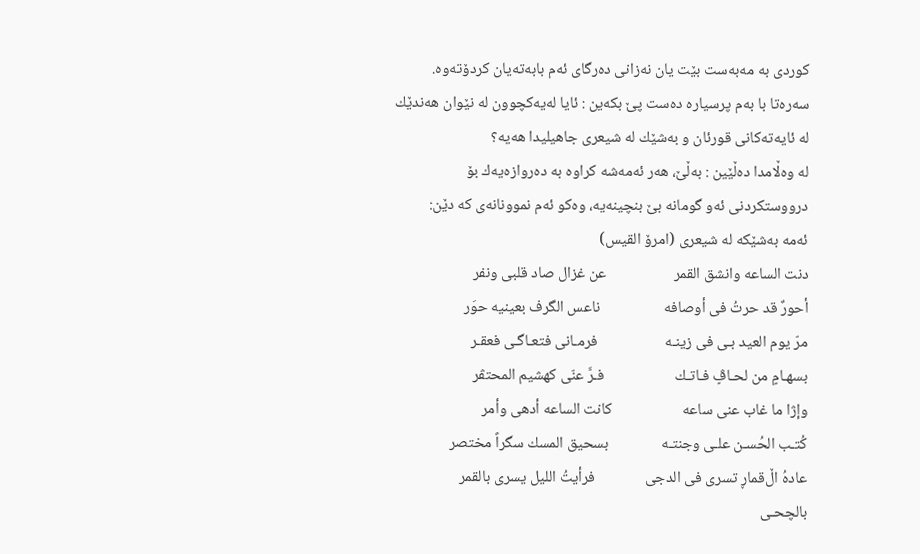كوردی‌ به‌ مه‌به‌ست بێت یان نه‌زانی‌ ده‌رگای‌ ئه‌م بابه‌ته‌یان كردۆته‌وه‌.
سه‌ره‌تا با به‌م پرسیاره‌ ده‌ست پێ‌ بكه‌ین : ئایا له‌یه‌كچوون له‌ نێوان هه‌ندێك له‌ ئایه‌ته‌كانی‌ قورئان و به‌شێك له‌ شیعری‌ جاهیلیدا هه‌یه‌؟
له‌ وه‌ڵامدا ده‌ڵێین : به‌ڵێ‌، هه‌ر ئه‌مه‌شه‌ كراوه‌ به‌ ده‌روازه‌یه‌ك بۆ درووستكردنی‌ ئه‌و گومانه‌ بێ‌ بنچینه‌یه‌، وه‌كو ئه‌م نموونانه‌ی‌ كه‌ دێن:
ئه‌مه‌ به‌شێكه‌ له‌ شیعری‌ (امرۆ القیس)
دنت الساعه‌ وانشق القمر                   عن غزال صاد قلبی ونفر
أحورٌ قد حرتُ فی أوصافه                  ناعس الگرف بعینیه حوَر
مرّ یوم العید بـی فی زینـه‌                   فرمـانی فتعـاگـی‌ فعقـر
بسهـامٍ من لحـاڤٍ فـاتـك                    فـرَّ عنّی كهشیم المحتڤر
وإژا ما غاب عنی ساعه‌                    كانت الساعه‌ أدهی‌ وأمر
كُتـب الحُسـن علـی‌ وجنتـه               بسحیق المسك سگراً مختصر
عاده‌ُ اڵ‌قماڕ تسری فی الدجی‌              فرأیتُ اللیل یسری بالقمر
بالچحـی‌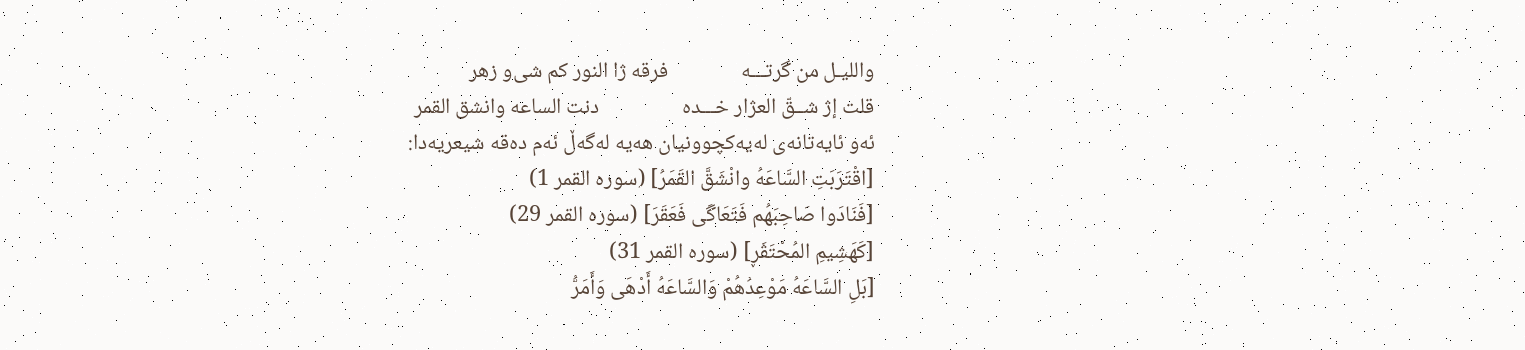واللیـل من گرتـــه               فرقه ژا النور كم شی‌و زهر
قلت إژ شــقّ العژار خـــده                 دنت الساعه‌ وانشق القمر
ئه‌و ئایه‌تانه‌ی‌ له‌یه‌كچوونیان هه‌یه‌ له‌گه‌ڵ‌ ئه‌م ده‌قه‌ شیعریه‌دا:
[اقْتَرَبَتِ السَّاعَه‌ُ وانْشَقَّ القَمَرُ] (سوره‌ القمر 1)
[فَنَادَوا صَاحِبَهُم فَتَعَاگَی‌ فَعَقَرَ] (سوره‌ القمر 29)
[كَهَشِیمِ المُحْتَڤَڕ] (سوره‌ القمر 31)
[بَلِ السَّاعَه‌ُ مَوْعِدُهُمْ وَالسَّاعَه‌ُ أَدْهَی‌ وَأَمَرُّ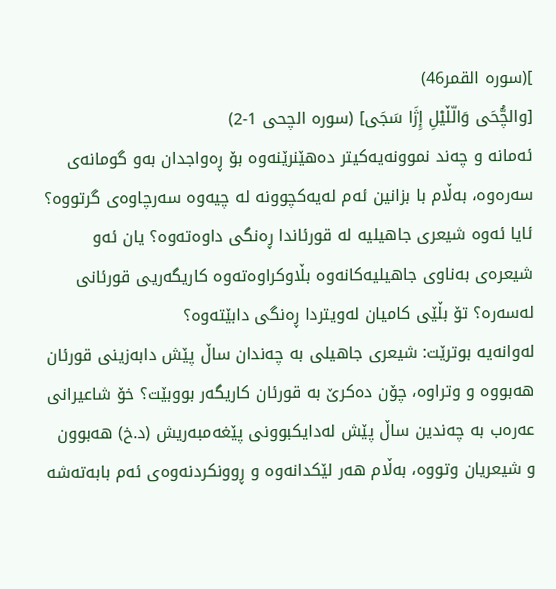](سوره‌ القمر46)
[والچُّحَی‌ وَالّڵیْلِ إِژَا سَجَی‌] (سوره‌ الچحی‌ 1-2)
ئه‌مانه‌ و چه‌ند نموونه‌یه‌كیتر ده‌هێنرێنه‌وه‌ بۆ ڕه‌واجدان به‌و گومانه‌ی‌ سه‌ره‌وه‌، به‌ڵام با بزانین ئه‌م له‌یه‌كچوونه‌ له‌ چیه‌وه‌ سه‌رچاوه‌ی‌ گرتووه‌؟ ئایا ئه‌وه‌ شیعری‌ جاهیلیه‌ له‌ قورئاندا ڕه‌نگی‌ داوه‌ته‌وه‌؟ یان ئه‌و شیعره‌ی‌ به‌ناوی‌ جاهیلیه‌كانه‌وه‌ بڵاوكراوه‌ته‌وه‌ كاریگه‌ریی‌ قورئانی‌ له‌سه‌ره‌؟ تۆ بڵێی‌ كامیان له‌ویتردا ڕه‌نگی‌ دابێته‌وه‌؟
له‌وانه‌یه‌ بوترێت: شیعری‌ جاهیلی‌ به‌ چه‌ندان ساڵ‌ پێش دابه‌زینی‌ قورئان هه‌بووه‌ و وتراوه‌، چۆن ده‌كرێ‌ به‌ قورئان كاریگه‌ر بووبێت؟ خۆ شاعیرانی‌ عه‌ره‌ب به‌ چه‌ندین ساڵ‌ پێش له‌دایكبوونی‌ پێغه‌مبه‌ریش (د.خ) هه‌بوون و شیعریان وتووه‌، به‌ڵام هه‌ر لێكدانه‌وه‌ و ڕوونكردنه‌وه‌ی‌ ئه‌م بابه‌ته‌شه‌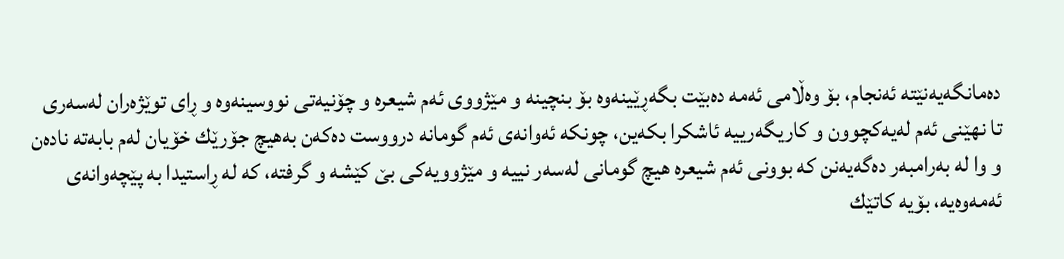ده‌مانگه‌یه‌نێته‌ ئه‌نجام، بۆ وه‌ڵامی‌ ئه‌مه‌ ده‌بێت بگه‌ڕێینه‌وه‌ بۆ بنچینه‌ و مێژووی‌ ئه‌م شیعره‌ و چۆنیه‌تی‌ نووسینه‌وه‌ و ڕای‌ توێژه‌ران له‌سه‌ری‌ تا نهێنی‌ ئه‌م له‌یه‌كچوون و كاریگه‌رییه‌ ئاشكرا بكه‌ین، چونكه‌ ئه‌وانه‌ی‌ ئه‌م گومانه‌ درووست ده‌كه‌ن به‌هیچ جۆرێك خۆیان له‌م بابه‌ته‌ ناده‌ن و وا له‌ به‌رامبه‌ر ده‌گه‌یه‌نن كه‌ بوونی‌ ئه‌م شیعره‌ هیچ گومانی‌ له‌سه‌ر نییه‌ و مێژوویه‌كی‌ بێ‌ كێشه‌ و گرفته‌، كه‌ له‌ ڕاستیدا به‌ پێچه‌وانه‌ی‌ ئه‌مه‌وه‌یه‌، بۆیه‌ كاتێك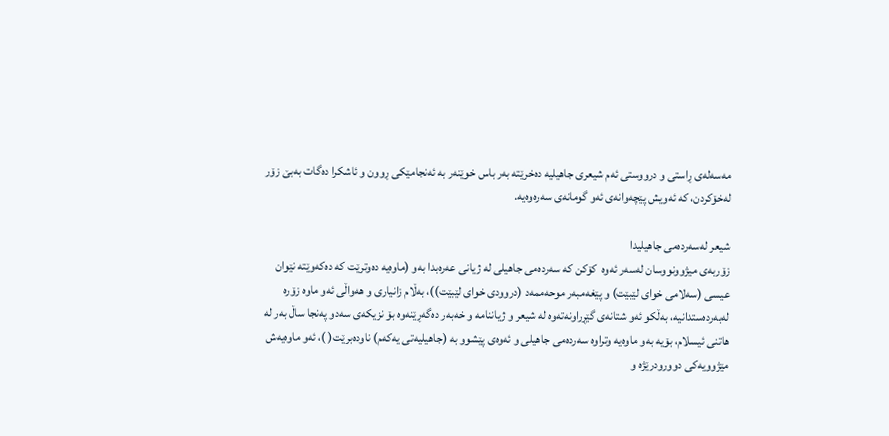مه‌سه‌له‌ی‌ ڕاستی‌ و درووستی‌ ئه‌م شیعری‌ جاهیلیه‌ ده‌خرێته‌ به‌ر باس خوێنه‌ر به‌ ئه‌نجامێكی‌ ڕوون و ئاشكرا ده‌گات به‌بێ‌ زۆر له‌خۆكردن، كه‌ ئه‌ویش پێچه‌وانه‌ی‌ ئه‌و گومانه‌ی‌ سه‌ره‌وه‌یه‌.

شیعر له‌سه‌رده‌می‌ جاهیلیدا
زۆربه‌ی‌ میژوونووسان له‌سه‌ر ئه‌وه‌  كۆكن كه‌ سه‌رده‌می‌ جاهیلی‌ له‌ ژیانی‌ عه‌ره‌بدا به‌و (ماوه‌یه‌ ده‌وترێت كه‌ ده‌كه‌وێته‌ نێوان عیسی‌ (سه‌لامی‌ خوای‌ لێبێت) و پێغه‌مبه‌ر موحه‌ممه‌د (دروودی‌ خوای‌ لێبێت))، به‌ڵام زانیاری‌ و هه‌واڵی‌ ئه‌و ماوه‌ زۆره‌ له‌به‌رده‌ستدانیه‌، به‌ڵكو ئه‌و شتانه‌ی‌ گێڕراونه‌ته‌وه‌ له‌ شیعر و ژیاننامه‌ و خه‌به‌ر ده‌گه‌ڕێنه‌وه‌ بۆ نزیكه‌ی‌ سه‌دو په‌نجا ساڵ‌ به‌ر له‌ هاتنی‌ ئیسلام، بۆیه‌ به‌و ماوه‌یه‌ وتراوه‌ سه‌رده‌می‌ جاهیلی‌ و ئه‌وه‌ی‌ پێشوو به‌ (جاهیلیه‌تی‌ یه‌كه‌م) ناوده‌برێت( )، ئه‌و ماوه‌یه‌ش مێژوویه‌كی‌ دوورودرێژه‌ و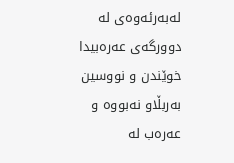له‌به‌رئه‌وه‌ی‌ له‌ دوورگه‌ی‌ عه‌ره‌بیدا خوێندن و نووسین به‌ربڵاو نه‌بووه‌ و عه‌ره‌ب له‌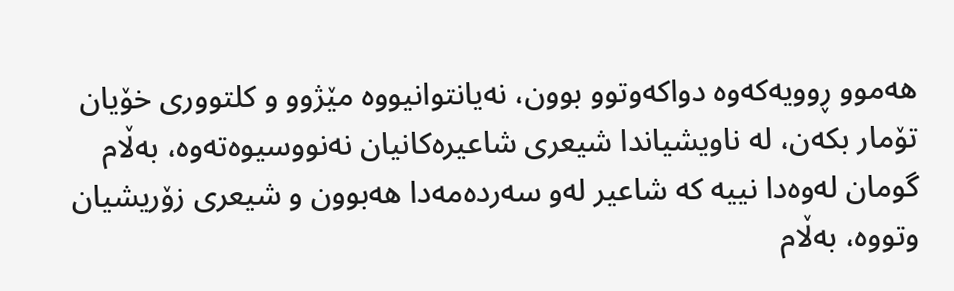هه‌موو ڕوویه‌كه‌وه‌ دواكه‌وتوو بوون، نه‌یانتوانیووه‌ مێژوو و كلتووری‌ خۆیان تۆمار بكه‌ن، له‌ ناویشیاندا شیعری‌ شاعیره‌كانیان نه‌نووسیوه‌ته‌وه‌، به‌ڵام گومان له‌وه‌دا نییه‌ كه‌ شاعیر له‌و سه‌رده‌مه‌دا هه‌بوون و شیعری‌ زۆریشیان وتووه‌، به‌ڵام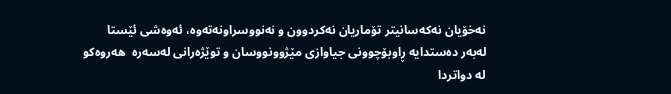نه‌خۆیان نه‌كه‌سانیتر تۆماریان نه‌كردوون و نه‌نووسراونه‌ته‌وه‌، ئه‌وه‌شی‌ ئێستا له‌به‌ر ده‌ستدایه‌ ڕاوبۆچوونی‌ جیاوازی‌ مێژوونووسان و توێژه‌رانی‌ له‌سه‌ره‌  هه‌روه‌كو له‌ دواتردا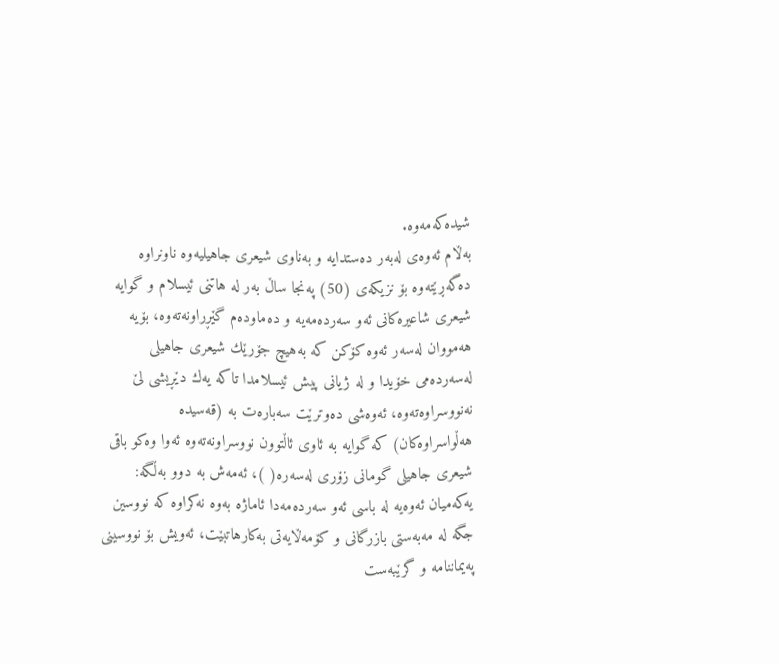شیده‌كه‌مه‌وه‌.
به‌ڵام ئه‌وه‌ی‌ له‌به‌ر ده‌ستدایه‌ و به‌ناوی‌ شیعری‌ جاهیلیه‌وه‌ ناونراوه‌ ده‌گه‌ڕێته‌وه‌ بۆ نزیكه‌ی‌ (50) په‌نجا ساڵ‌ به‌ر له‌ هاتنی‌ ئیسلام و گوایه‌ شیعری‌ شاعیره‌كانی‌ ئه‌و سه‌رده‌مه‌یه‌ و ده‌ماوده‌م گێڕراونه‌ته‌وه‌، بۆیه‌ هه‌مووان له‌سه‌ر ئه‌وه‌ كۆكن كه‌ به‌هیچ جۆرێك شیعری‌ جاهیلی‌ له‌سه‌رده‌می‌ خۆیدا و له‌ ژیانی‌ پیش ئیسلامدا تاكه‌ یه‌ك دێڕیشی‌ لێ‌ نه‌نووسراوه‌ته‌وه‌، ئه‌وه‌شی‌ ده‌وترێت سه‌باره‌ت به‌ (قه‌سیده‌ هه‌ڵواسراوه‌كان) كه‌ گوایه‌ به‌ ئاوی‌ ئاڵتوون نووسراونه‌ته‌وه‌ ئه‌وا وه‌كو باقی‌ شیعری‌ جاهیلی‌ گومانی‌ زۆری‌ له‌سه‌ره‌( )، ئه‌مه‌ش به‌ دوو به‌ڵگه‌: یه‌كه‌میان ئه‌وه‌یه‌ له‌ باسی‌ ئه‌و سه‌رده‌مه‌دا ئاماژه‌ به‌وه‌ نه‌كراوه‌ كه‌ نووسین جگه‌ له‌ مه‌به‌ستی‌ بازرگانی‌ و كۆمه‌ڵایه‌تی‌ به‌كارهاتبێت، ئه‌ویش بۆ نووسینی‌ په‌یماننامه‌ و گرێبه‌ست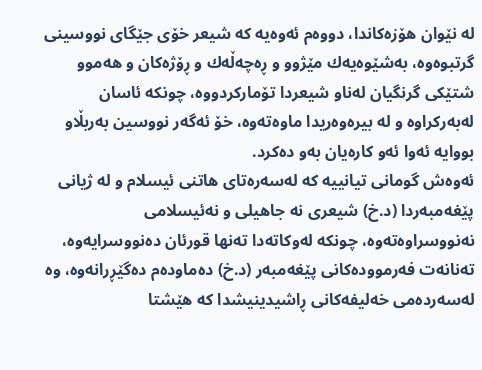له‌ نێوان هۆزه‌كاندا، دووه‌م ئه‌وه‌یه‌ كه‌ شیعر خۆی‌ جێگای‌ نووسینی‌ گرتبوه‌وه‌، به‌شێوه‌یه‌ك مێژوو و ڕه‌چه‌ڵه‌ك و ڕۆژه‌كان و هه‌موو شتێكی‌ گرنگیان له‌ناو شیعردا تۆماركردووه‌، چونكه‌ ئاسان له‌به‌ركراوه‌ و له‌ بیره‌وه‌ریدا ماوه‌ته‌وه‌، خۆ ئه‌گه‌ر نووسین به‌ربڵاو بووایه‌ ئه‌وا ئه‌و كاره‌یان به‌و ده‌كرد.
ئه‌وه‌ش گومانی‌ تیانییه‌ كه‌ له‌سه‌ره‌تای‌ هاتنی‌ ئیسلام و له‌ ژیانی‌ پێغه‌مبه‌ردا (د.خ) شیعری‌ نه‌ جاهیلی‌ و نه‌ئیسلامی‌ نه‌نووسراوه‌ته‌وه‌، چونكه‌ له‌وكاته‌دا ته‌نها قورئان ده‌نووسرایه‌وه‌، ته‌نانه‌ت فه‌رمووده‌كانی‌ پێغه‌مبه‌ر (د.خ) ده‌ماوده‌م ده‌گێڕرانه‌وه‌، وه‌ له‌سه‌رده‌می‌ خه‌لیفه‌كانی‌ ڕاشیدینیشدا كه‌ هێشتا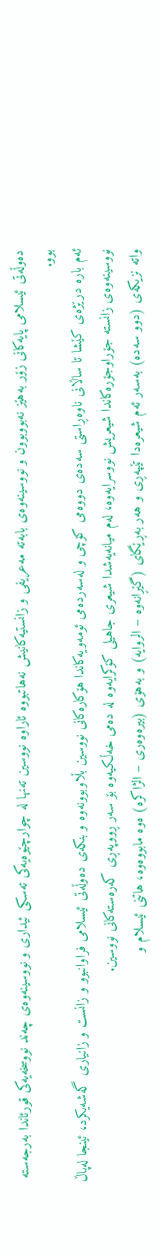ده‌وڵه‌تی‌ ئیسلامی‌ پایه‌كانی‌ زۆر به‌هێز نه‌بووبوون و نووسینه‌وه‌ی‌ بابه‌ته‌ مه‌عریفی‌ و زانستیه‌كانیش نه‌هاتبووه‌ ئاراوه‌ نووسین ته‌نها له‌ چوارچێوه‌یه‌كی‌ ته‌سكی‌ ئیداری‌ و نووسینه‌وه‌ی‌ چه‌ند نووسخه‌یه‌كی‌ قورئاندا به‌رجه‌سته‌ بوو.
ئه‌م باره‌ درێژه‌ی‌ كێشا تا ساڵانی‌ ناوه‌ڕاستی‌ سه‌ده‌ی‌ دووه‌می‌ كۆچی‌ و له‌سه‌رده‌می‌ ئومه‌ویه‌كاندا هۆكاره‌كانی‌ نووسین بڵاوبوونه‌وه‌ و بنكه‌ی‌ ده‌وڵه‌تی‌ ئیسلامی‌ فراوانبوو و زانست و زانیاری‌ گه‌شه‌یكرد، ئینجا له‌پاڵ‌ نووسینه‌وه‌ی‌ زانسته‌ جۆراوجۆره‌كاندا شیعریش نووسرایه‌وه‌، له‌م میانه‌یه‌شدا شیعری‌ جاهیلی‌ كۆكرایه‌وه‌ له‌ ده‌می‌ خه‌ڵكیه‌وه‌ بۆ سه‌ر ڕووپه‌ڕی‌ كه‌ره‌سته‌كانی‌ نووسین.
واته‌ نزیكه‌ی‌ (دوو سه‌ده‌) به‌سه‌ر ئه‌م شیعره‌دا تێپه‌ڕی‌ و هه‌ر به‌ڕێگای‌ (گێڕانه‌وه‌ – الروایه‌) و به‌هۆی‌ (بیره‌وه‌ری‌ – الژاكره‌) ه‌وه‌ مابووه‌وه‌، هاتنی‌ ئیسلام و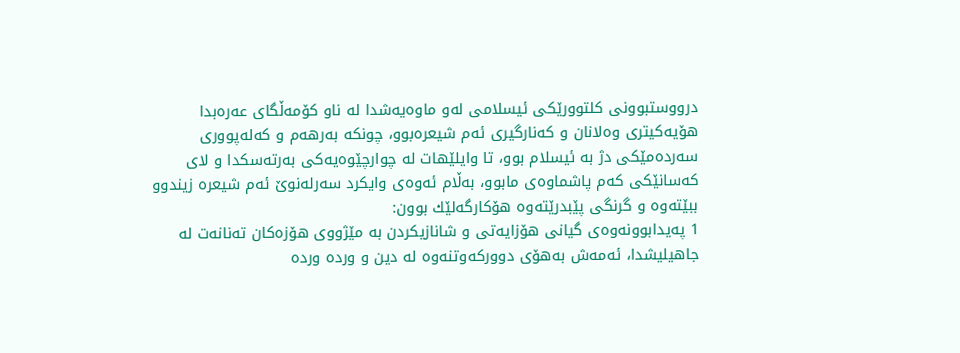درووستبوونی‌ كلتوورێكی‌ ئیسلامی‌ له‌و ماوه‌یه‌شدا له‌ ناو كۆمه‌ڵگای‌ عه‌ره‌بدا هۆیه‌كیتری‌ وه‌لانان و كه‌نارگیری‌ ئه‌م شیعره‌بوو، چونكه‌ به‌رهه‌م و كه‌له‌پووری‌ سه‌رده‌مێكی‌ دژ به‌ ئیسلام بوو، تا وایلێهات له‌ چوارچێوه‌یه‌كی‌ به‌رته‌سكدا و لای‌ كه‌سانێكی‌ كه‌م پاشماوه‌ی‌ مابوو، به‌ڵام ئه‌وه‌ی‌ وایكرد سه‌رله‌نوێ‌ ئه‌م شیعره‌ زیندوو ببێته‌وه‌ و گرنگی‌ پێبدرێته‌وه‌ هۆكارگه‌لێك بوون:
1 په‌یدابوونه‌وه‌ی‌ گیانی‌ هۆزایه‌تی‌ و شانازیكردن به‌ مێژووی‌ هۆزه‌كان ته‌نانه‌ت له‌ جاهیلیشدا، ئه‌مه‌ش به‌هۆی‌ دووركه‌وتنه‌وه‌ له‌ دین و ورده‌ ورده‌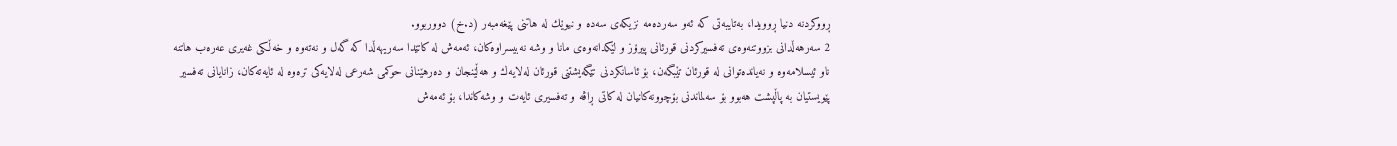ڕووكردنه‌ دنیا ڕوویدا، به‌تایبه‌تی‌ كه‌ ئه‌و سه‌رده‌مه‌ نزیكه‌ی‌ سه‌ده‌ و نیوێك له‌ هاتنی‌ پێغه‌مبه‌ر (د.خ) دووربوو.
2 سه‌رهه‌ڵدانی‌ بزووتنه‌وه‌ی‌ ته‌فسیركردنی‌ قورئانی‌ پیرۆز و لێكدانه‌وه‌ی‌ مانا و وشه‌ نه‌بیسراوه‌كان، ئه‌مه‌ش له‌ كاتێدا سه‌ریهه‌ڵدا كه‌ گه‌ل و نه‌ته‌وه‌ و خه‌ڵكی‌ غه‌یری‌ عه‌ره‌ب هاتنه‌ ناو ئیسلامه‌وه‌ و نه‌یانده‌توانی‌ له‌ قورئان تێبگه‌ن، بۆ ئاسانكردنی‌ تێگه‌یشتنی‌ قورئان له‌لایه‌ك و هه‌ڵێنجان و ده‌رهێنانی‌ حوكمی‌ شه‌رعی‌ له‌لایه‌كی‌ تره‌وه‌ له‌ ئایه‌ته‌كان، زانایانی‌ ته‌فسیر پێویستیان به‌ پاڵپشت هه‌بوو بۆ سه‌لماندنی‌ بۆچوونه‌كانیان له‌ كاتی‌ ڕاڤه‌ و ته‌فسیری‌ ئایه‌ت و وشه‌كاندا، بۆ ئه‌مه‌ش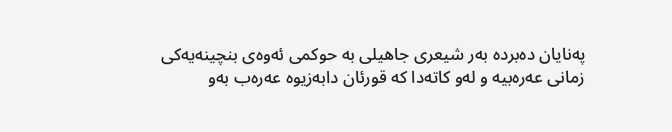په‌نایان ده‌برده‌ به‌ر شیعری‌ جاهیلی‌ به‌ حوكمی‌ ئه‌وه‌ی‌ بنچینه‌یه‌كی‌ زمانی‌ عه‌ره‌بیه‌ و له‌و كاته‌دا كه‌ قورئان دابه‌زیوه‌ عه‌ره‌ب به‌و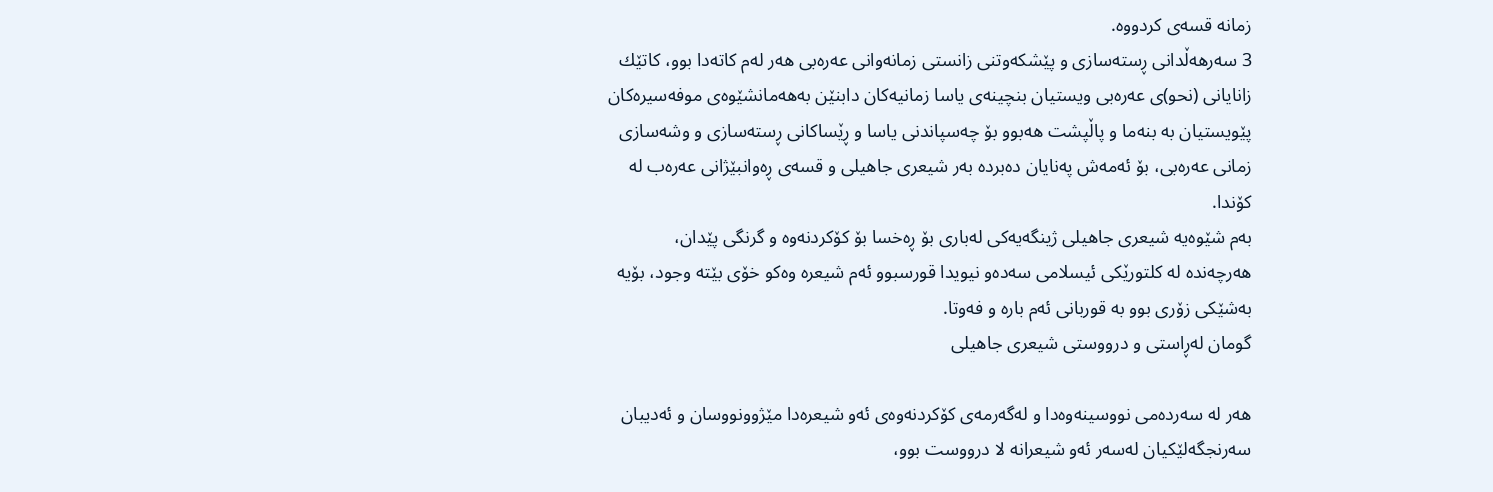زمانه‌ قسه‌ی‌ كردووه‌.
3 سه‌رهه‌ڵدانی‌ ڕسته‌سازی‌ و پێشكه‌وتنی‌ زانستی‌ زمانه‌وانی‌ عه‌ره‌بی‌ هه‌ر له‌م كاته‌دا بوو، كاتێك زانایانی‌ (نحو)ی‌ عه‌ره‌بی‌ ویستیان بنچینه‌ی‌ یاسا زمانیه‌كان دابنێن به‌هه‌مانشێوه‌ی‌ موفه‌سیره‌كان پێویستیان به‌ بنه‌ما و پاڵپشت هه‌بوو بۆ چه‌سپاندنی‌ یاسا و ڕێساكانی‌ ڕسته‌سازی‌ و وشه‌سازی‌ زمانی‌ عه‌ره‌بی‌، بۆ ئه‌مه‌ش په‌نایان ده‌برده‌ به‌ر شیعری‌ جاهیلی‌ و قسه‌ی‌ ڕه‌وانبێژانی‌ عه‌ره‌ب له‌ كۆندا.
به‌م شێوه‌یه‌ شیعری‌ جاهیلی‌ ژینگه‌یه‌كی‌ له‌باری‌ بۆ ڕه‌خسا بۆ كۆكردنه‌وه‌ و گرنگی‌ پێدان، هه‌رچه‌نده‌ له‌ كلتورێكی‌ ئیسلامی‌ سه‌ده‌و نیویدا قورسبوو ئه‌م شیعره‌ وه‌كو خۆی‌ بێته‌ وجود، بۆیه‌ به‌شێكی‌ زۆری‌ بوو به‌ قوربانی‌ ئه‌م باره‌ و فه‌وتا.
گومان له‌ڕاستی‌ و درووستی‌ شیعری‌ جاهیلی‌

هه‌ر له‌ سه‌رده‌می‌ نووسینه‌وه‌دا و له‌گه‌رمه‌ی‌ كۆكردنه‌وه‌ی‌ ئه‌و شیعره‌دا مێژوونووسان و ئه‌دیبان سه‌رنجگه‌لێكیان له‌سه‌ر ئه‌و شیعرانه‌ لا درووست بوو،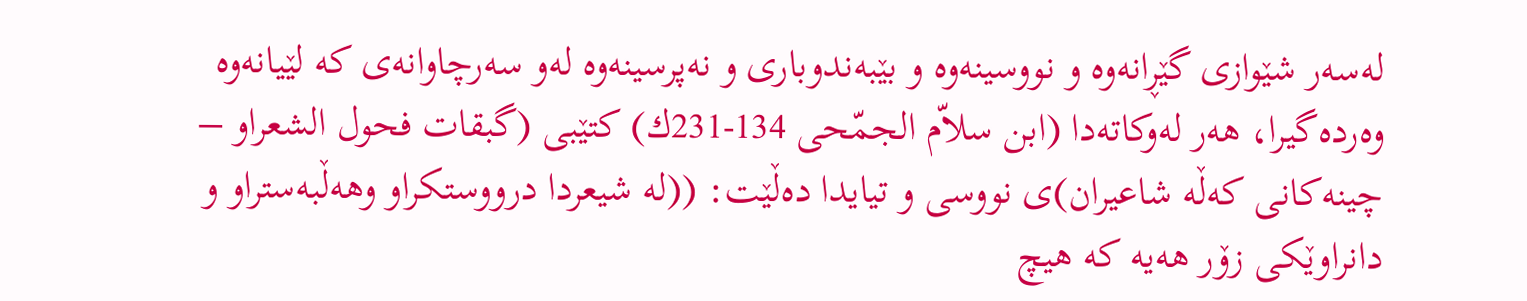له‌سه‌ر شێوازی‌ گێڕانه‌وه‌ و نووسینه‌وه‌ و بێبه‌ندوباری‌ و نه‌پرسینه‌وه‌ له‌و سه‌رچاوانه‌ی‌ كه‌ لێیانه‌وه‌ وه‌رده‌گیرا، هه‌ر له‌وكاته‌دا (ابن سلاّم الجمّحی 134-231ك) كتێبی‌ (گبقات فحول الشعرا‌و – چینه‌كانی‌ كه‌ڵه‌ شاعیران)ی‌ نووسی‌ و تیایدا ده‌ڵێت: ((له‌ شیعردا درووستكراو وهه‌ڵبه‌ستراو و دانراوێكی‌ زۆر هه‌یه‌ كه‌ هیچ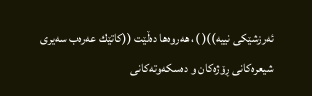ئه‌رزشێكی‌ نییه‌))( )، هه‌روه‌ها ده‌ڵێت ((كاتێك عه‌ره‌ب سه‌یری‌ شیعره‌كانی‌ ڕۆژه‌كان و ده‌سكه‌وته‌كانی‌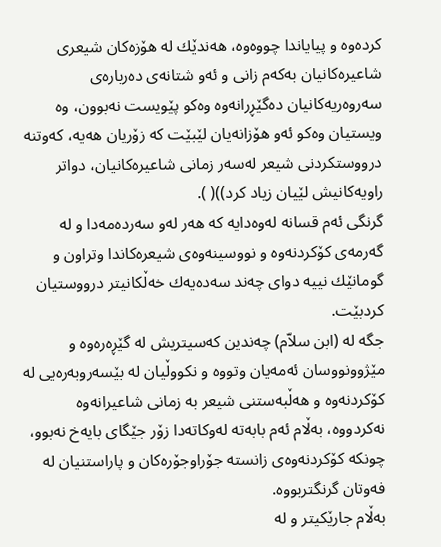كرده‌وه‌ و پیایاندا چووه‌وه‌، هه‌ندێك له‌ هۆزه‌كان شیعری‌ شاعیره‌كانیان به‌كه‌م زانی‌ و ئه‌و شتانه‌ی‌ ده‌رباره‌ی‌ سه‌روه‌ریه‌كانیان ده‌گێڕرانه‌وه‌ وه‌كو پێویست نه‌بوون، وه‌ ویستیان وه‌كو ئه‌و هۆزانه‌یان لێبێت كه‌ زۆریان هه‌یه‌، كه‌وتنه‌ درووستكردنی‌ شیعر له‌سه‌ر زمانی‌ شاعیره‌كانیان، دواتر راویه‌كانیش لێیان زیاد كرد))( ).
گرنگی‌ ئه‌م قسانه‌ له‌وه‌دایه‌ كه‌ هه‌ر له‌و سه‌رده‌مه‌دا و له‌ گه‌رمه‌ی‌ كۆكردنه‌وه‌ و نووسینه‌وه‌ی‌ شیعره‌كاندا وتراون و گومانێك نییه‌ دوای‌ چه‌ند سه‌ده‌یه‌ك خه‌ڵكانیتر درووستیان  كردبێت.
جگه‌ له‌ (ابن سلاّم) چه‌ندین كه‌سیتریش له‌ گێڕه‌ره‌وه‌ و مێژوونووسان ئه‌مه‌یان وتووه‌ و نكووڵیان له‌ بێسه‌روبه‌ره‌یی‌ له‌ كۆكردنه‌وه‌ و هه‌ڵبه‌ستنی‌ شیعر به‌ زمانی‌ شاعیرانه‌وه‌ نه‌كردووه‌، به‌ڵام ئه‌م بابه‌ته‌ له‌وكاته‌دا زۆر جێگای‌ بایه‌خ نه‌بوو، چونكه‌ كۆكردنه‌وه‌ی‌ زانسته‌ جۆراوجۆره‌كان و پاراستنیان له‌ فه‌وتان گرنگتربووه‌.
به‌ڵام جارێكیتر و له‌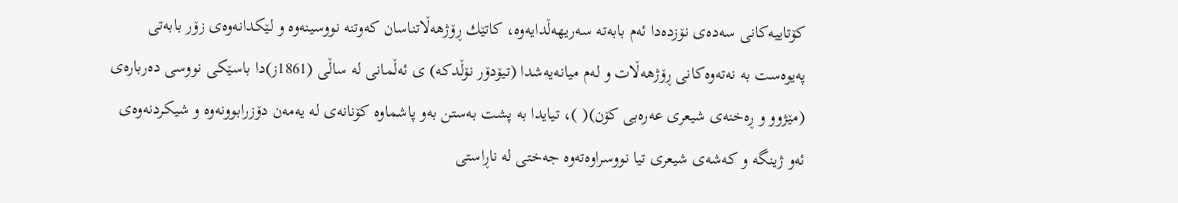كۆتاییه‌كانی‌ سه‌ده‌ی‌ نۆزده‌دا ئه‌م بابه‌ته‌ سه‌ریهه‌ڵدایه‌وه‌، كاتێك ڕۆژهه‌ڵاتناسان كه‌وتنه‌ نووسینه‌وه‌ و لێكدانه‌وه‌ی‌ زۆر بابه‌تی‌ په‌یوه‌ست به‌ نه‌ته‌وه‌كانی‌ ڕۆژهه‌ڵات و له‌م میانه‌یه‌شدا (تیۆدۆر نۆڵدكه‌) ی‌ ئه‌ڵمانی‌ له‌ ساڵی‌ (1861ز)دا باسێكی‌ نووسی‌ ده‌رباره‌ی‌ (مێژوو و ڕه‌خنه‌ی‌ شیعری‌ عه‌ره‌بی‌ كۆن)( )، تیایدا به‌ پشت به‌ستن به‌و پاشماوه‌ كۆنانه‌ی‌ له‌ یه‌مه‌ن دۆزرابوونه‌وه‌ و شیكردنه‌وه‌ی‌ ئه‌و ژینگه‌ و كه‌شه‌ی‌ شیعری‌ تیا نووسراوه‌ته‌وه‌ جه‌ختی‌ له‌ ناڕاستی‌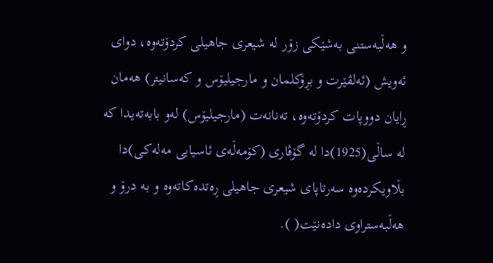و هه‌ڵبه‌ستنی‌ به‌شێكی‌ زۆر له‌ شیعری‌ جاهیلی‌ كردۆته‌وه‌، دوای‌ ئه‌ویش (ئه‌لڤێرت و بڕۆكلمان و مارجیلیۆس و كه‌سانیتر) هه‌مان ڕایان دووپات كردۆته‌وه‌، ته‌نانه‌ت (مارجیلیۆس) له‌و بابه‌ته‌یدا كه‌ له‌ ساڵی‌(1925)دا له‌ گۆڤاری‌ (كۆمه‌ڵه‌ی‌ ئاسیایی‌ مه‌له‌كی‌)دا بڵاویكرده‌وه‌ سه‌رتاپای‌ شیعری‌ جاهیلی‌ ڕه‌تده‌كاته‌وه‌ و به‌ درۆ و هه‌ڵبه‌ستراوی‌ داده‌نێت( ).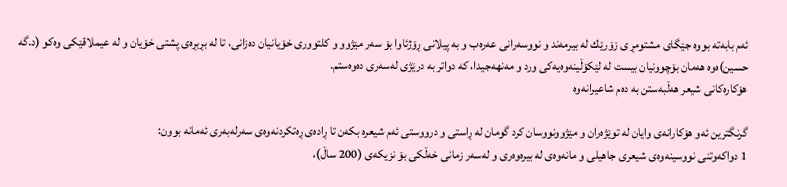ئه‌م بابه‌ته‌ بووه‌ جێگای‌ مشتومڕ ی‌ زۆرێك له‌ بیرمه‌ند و نووسه‌رانی‌ عه‌ره‌ب و به‌ پیلانی‌ ڕۆژئاوا بۆ سه‌ر مێژوو و كلتووری‌ خۆیانیان ده‌زانی‌، تا له‌ بڕبڕه‌ی‌ پشتی‌ خۆیان و له‌ عیملاقێكی‌ وه‌كو (د.گه حسین)ه‌وه‌ هه‌مان بۆچوونیان بیست له‌ لێكۆڵینه‌وه‌یه‌كی‌ ورد و مه‌نهه‌جیدا، كه‌ دواتر به‌ درێژی‌ له‌سه‌ری‌ ده‌وه‌ستم.
هۆكاره‌كانی‌ شیعر هه‌ڵبه‌ستن به‌ ده‌م شاعیرانه‌وه‌

گرنگترین ئه‌و هۆكارانه‌ی‌ وایان له‌ توێژه‌ران و مێژوونووسان كرد گومان له‌ ڕاستی‌ و درووستی‌ ئه‌م شیعره‌ بكه‌ن تا ڕاده‌ی‌ ڕه‌تكردنه‌وه‌ی‌ سه‌رله‌به‌ری‌ ئه‌مانه‌ بوون:
1 دواكه‌وتنی‌ نووسینه‌وه‌ی‌ شیعری‌ جاهیلی‌ و مانه‌وه‌ی‌ له‌ بیره‌وه‌ری‌ و له‌سه‌ر زمانی‌ خه‌ڵكی‌ بۆ نزیكه‌ی‌ (200 ساڵ‌)،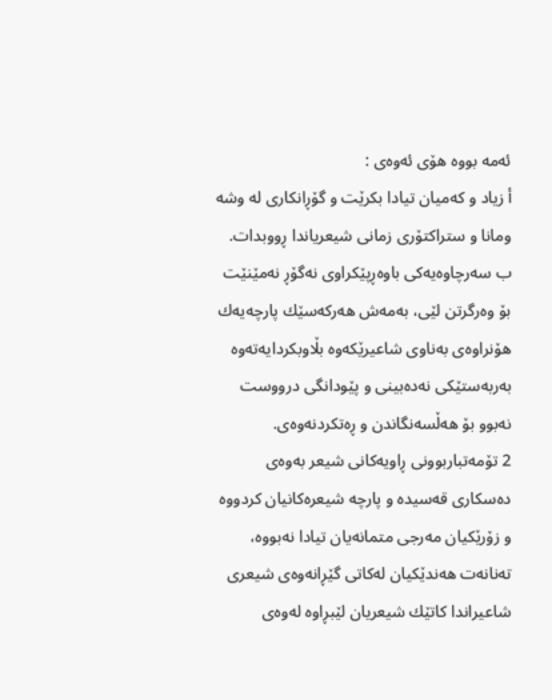ئه‌مه‌ بووه‌ هۆی‌ ئه‌وه‌ی‌ :
أ زیاد و كه‌میان تیادا بكرێت و گۆڕانكاری‌ له‌ وشه‌ ومانا و ستراكتۆری‌ زمانی‌ شیعریاندا ڕووبدات.
ب سه‌رچاوه‌یه‌كی‌ باوه‌ڕپێكراوی‌ نه‌گۆڕ نه‌مێنێت بۆ وه‌رگرتن لێی‌، به‌مه‌ش هه‌ركه‌سێك پارچه‌یه‌ك هۆنراوه‌ی‌ به‌ناوی‌ شاعیرێكه‌وه‌ بڵاوبكردایه‌ته‌وه‌ به‌ربه‌ستێكی‌ نه‌ده‌بینی‌ و پێودانگی‌ درووست نه‌بوو بۆ هه‌ڵسه‌نگاندن و ڕه‌تكردنه‌وه‌ی‌.
2 تۆمه‌تباربوونی‌ ڕاویه‌كانی‌ شیعر به‌وه‌ی‌ ده‌سكاری‌ قه‌سیده‌ و پارچه‌ شیعره‌كانیان كردووه‌ و زۆرێكیان مه‌رجی‌ متمانه‌یان تیادا نه‌بووه‌، ته‌نانه‌ت هه‌ندێكیان له‌كاتی‌ گێڕانه‌وه‌ی‌ شیعری‌ شاعیراندا كاتێك شیعریان لێبڕاوه‌ له‌وه‌ی‌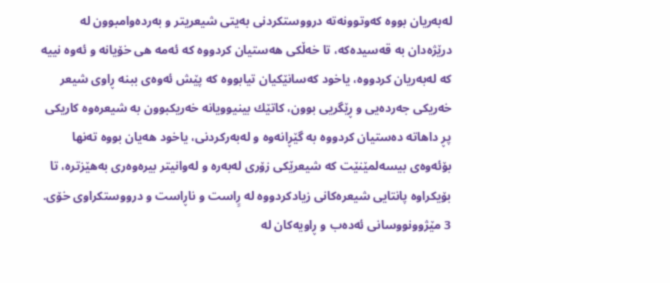له‌به‌ریان بووه‌ كه‌وتوونه‌ته‌ درووستكردنی‌ به‌یتی‌ شیعریتر و به‌رده‌وامبوون له‌ درێژه‌دان به‌ قه‌سیده‌كه‌، تا خه‌ڵكی‌ هه‌ستیان كردووه‌ كه‌ ئه‌مه‌ هی‌ خۆیانه‌ و ئه‌وه‌ نییه‌ كه‌ له‌به‌ریان كردووه‌، یاخود كه‌سانێكیان تیابووه‌ كه‌ پێش ئه‌وه‌ی‌ ببنه‌ ڕاوی‌ شیعر خه‌ریكی‌ جه‌رده‌یی‌ و ڕێگریی‌ بوون، كاتێك بینیوویانه‌ خه‌ریكبوون به‌ شیعره‌وه‌ كاریكی‌ پڕ داهاته‌ ده‌ستیان كردووه‌ به‌ گێڕانه‌وه‌ و له‌به‌ركردنی‌، یاخود هه‌یان بووه‌ ته‌نها بۆئه‌وه‌ی‌ بیسه‌لمێنێت كه‌ شیعرێكی‌ زۆری‌ له‌به‌ره‌ و له‌وانیتر بیره‌وه‌ری‌ به‌هێزتره‌، تا بۆیكراوه‌ پانتایی‌ شیعره‌كانی‌ زیادكردووه‌ له‌ رٍاست و ناڕاست و درووستكراوی‌ خۆی‌.
3 مێژوونووسانی‌ ئه‌ده‌ب و ڕاویه‌كان له‌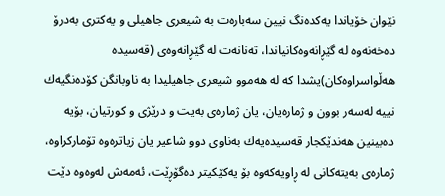نێوان خۆیاندا یه‌كده‌نگ نیین سه‌باره‌ت به‌ شیعری‌ جاهیلی‌ و یه‌كتری‌ به‌درۆ ده‌خه‌نه‌وه‌ له‌ گێڕانه‌وه‌كانیاندا، ته‌نانه‌ت له‌ گێڕانه‌وه‌ی‌ (قه‌سیده‌ هه‌ڵواسراوه‌كان)یشدا كه‌ له‌ هه‌موو شیعری‌ جاهیلیدا به‌ ناوبانگن كۆده‌نگیه‌ك نییه‌ له‌سه‌ر بوون و ژماره‌یان، یان ژماره‌ی‌ به‌یت و درێژی‌ و كورتیان، بۆیه‌ ده‌بینین هه‌ندێكجار قه‌سیده‌یه‌ك به‌ناوی‌ دوو شاعیر یان زیاتره‌وه‌ تۆماركراوه‌، ژماره‌ی‌ به‌یته‌كانی‌ له‌ ڕاویه‌كه‌وه‌ بۆ یه‌كێكیتر ده‌گۆڕێت، ئه‌مه‌ش له‌وه‌وه‌ دێت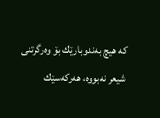كه‌ هیچ به‌ندوبارێك بۆ وه‌رگرتنی‌ شیعر نه‌بووه‌، هه‌ركه‌سێك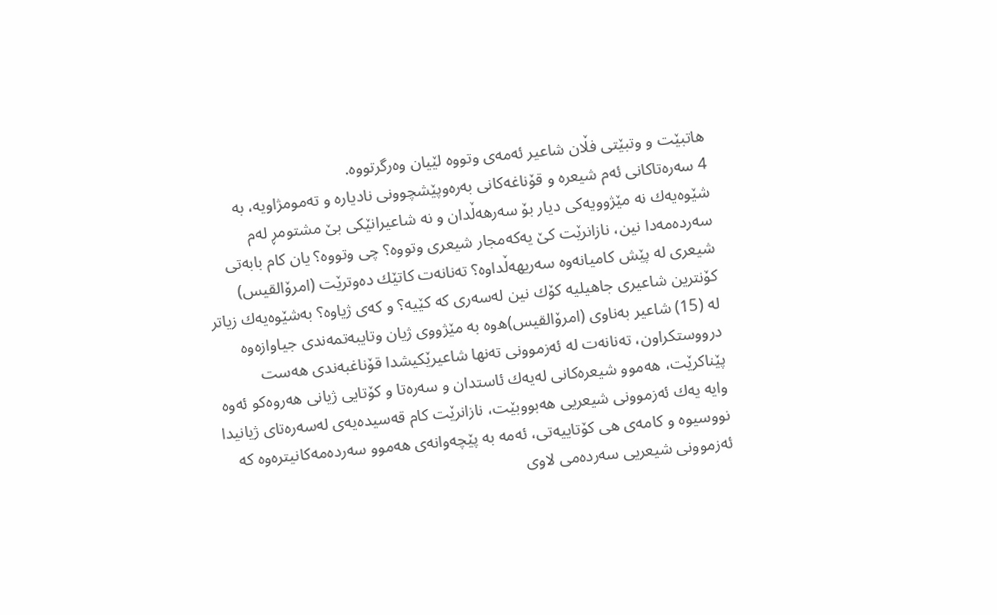هاتبێت و وتبێتی‌ فڵان شاعیر ئه‌مه‌ی‌ وتووه‌ لێیان وه‌رگرتووه‌.
4 سه‌ره‌تاكانی‌ ئه‌م شیعره‌ و قۆناغه‌كانی‌ به‌ره‌وپێشچوونی‌ نادیاره‌ و ته‌مومژاویه‌، به‌ شێوه‌یه‌ك نه‌ مێژوویه‌كی‌ دیار بۆ سه‌رهه‌ڵدان و نه‌ شاعیرانێكی‌ بێ مشتومڕ له‌م سه‌رده‌مه‌دا نین، نازانرێت كێ‌ یه‌كه‌مجار شیعری‌ وتووه‌؟ چی‌ وتووه‌؟ یان كام بابه‌تی‌ شیعری‌ له‌ پێش كامیانه‌وه‌ سه‌ریهه‌ڵداوه‌؟ ته‌نانه‌ت كاتێك ده‌وترێت (امرۆالقیس) كۆنترین شاعیری‌ جاهیلیه‌ كۆك نین له‌سه‌ری‌ كه‌ كێیه‌؟ و كه‌ی‌ ژیاوه‌؟ به‌شێوه‌یه‌ك زیاتر له‌ (15) شاعیر به‌ناوی‌ (امرۆالقیس)ه‌وه‌ به‌ مێژووی‌ ژیان وتایبه‌تمه‌ندی‌ جیاوازه‌وه‌ درووستكراون، ته‌نانه‌ت له‌ ئه‌زموونی‌ ته‌نها شاعیرێكیشدا قۆناغبه‌ندی‌ هه‌ست پێناكرێت، هه‌موو شیعره‌كانی‌ له‌یه‌ك ئاستدان و سه‌ره‌تا و كۆتایی‌ ژیانی‌ هه‌روه‌كو ئه‌وه‌ وایه‌ یه‌ك ئه‌زموونی‌ شیعریی‌ هه‌بووبێت، نازانرێت كام قه‌سیده‌یه‌ی‌ له‌سه‌ره‌تای‌ ژیانیدا نووسیوه‌ و كامه‌ی‌ هی‌ كۆتاییه‌تی‌، ئه‌مه‌ به‌ پێچه‌وانه‌ی‌ هه‌موو سه‌رده‌مه‌كانیتره‌وه‌ كه‌ ئه‌زموونی‌ شیعریی‌ سه‌رده‌می‌ لاوی‌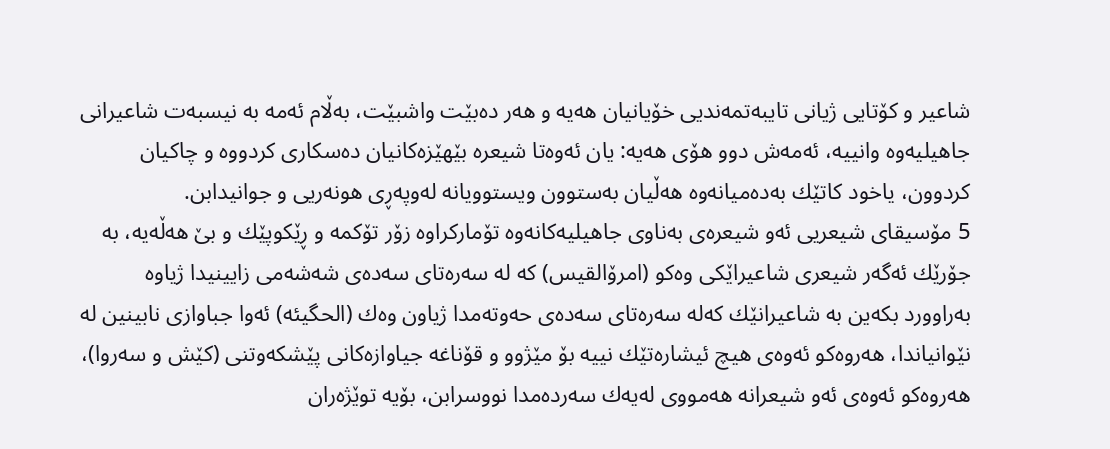شاعیر و كۆتایی‌ ژیانی‌ تایبه‌تمه‌ندیی‌ خۆیانیان هه‌یه‌ و هه‌ر ده‌بێت واشبێت، به‌ڵام ئه‌مه‌ به‌ نیسبه‌ت شاعیرانی‌ جاهیلیه‌وه‌ وانییه‌، ئه‌مه‌ش دوو هۆی‌ هه‌یه‌: یان ئه‌وه‌تا شیعره‌ بێهێزه‌كانیان ده‌سكاری‌ كردووه‌ و چاكیان كردوون، یاخود كاتێك به‌ده‌میانه‌وه‌ هه‌ڵیان به‌ستوون ویستوویانه‌ له‌وپه‌ڕی‌ هونه‌ریی‌ و جوانیدابن.
5 مۆسیقای‌ شیعریی‌ ئه‌و شیعره‌ی‌ به‌ناوی‌ جاهیلیه‌كانه‌وه‌ تۆماركراوه‌ زۆر تۆكمه‌ و ڕێكوپێك و بێ هه‌ڵه‌یه‌، به‌ جۆرێك ئه‌گه‌ر شیعری‌ شاعیراێكی‌ وه‌كو (امرۆالقیس) كه‌ له‌ سه‌ره‌تای‌ سه‌ده‌ی‌ شه‌شه‌می‌ زایینیدا ژیاوه‌ به‌راوورد بكه‌ین به‌ شاعیرانێك كه‌له‌ سه‌ره‌تای‌ سه‌ده‌ی‌ حه‌وته‌مدا ژیاون وه‌ك (الحگیئه‌) ئه‌وا جباوازی‌ نابینین له‌ نێوانیاندا، هه‌روه‌كو ئه‌وه‌ی‌ هیچ ئیشاره‌تێك نییه‌ بۆ مێژوو و قۆناغه‌ جیاوازه‌كانی‌ پێشكه‌وتنی‌ (كێش و سه‌روا)، هه‌روه‌كو ئه‌وه‌ی‌ ئه‌و شیعرانه‌ هه‌مووی‌ له‌یه‌ك سه‌رده‌مدا نووسرابن، بۆیه‌ توێژه‌ران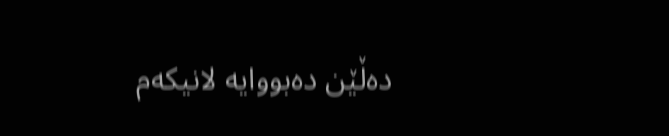ده‌ڵێن ده‌بووایه‌ لانیكه‌م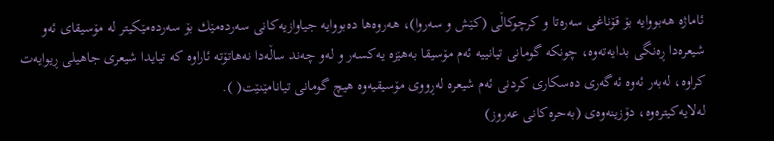ئاماژه‌ هه‌بووایه‌ بۆ قۆناغی‌ سه‌ره‌تا و كرچوكاڵی‌ (كێش و سه‌روا)، هه‌روه‌ها ده‌بووایه‌ جیاوازیه‌كانی‌ سه‌رده‌مێك بۆ سه‌رده‌مێكیتر له‌ مۆسیقای‌ ئه‌و شیعره‌دا ڕه‌نگی‌ بدایه‌ته‌وه‌، چونكه‌ گومانی‌ تیانییه‌ ئه‌م مۆسیقا به‌هێزه‌ یه‌كسه‌ر و له‌و چه‌ند ساڵه‌دا نه‌هاتۆته‌ ئاراوه‌ كه‌ تیایدا شیعری‌ جاهیلی‌ ڕیوایه‌ت كراوه‌، له‌به‌ر ئه‌وه‌ ئه‌گه‌ری‌ ده‌سكاری‌ كردنی‌ ئه‌م شیعره‌ له‌ڕووی‌ مۆسیقیه‌وه‌ هیچ گومانی‌ تیانامێنێت( ).
له‌لایه‌كیتره‌وه‌، دۆزینه‌وه‌ی‌ (به‌حره‌كانی‌ عه‌روز)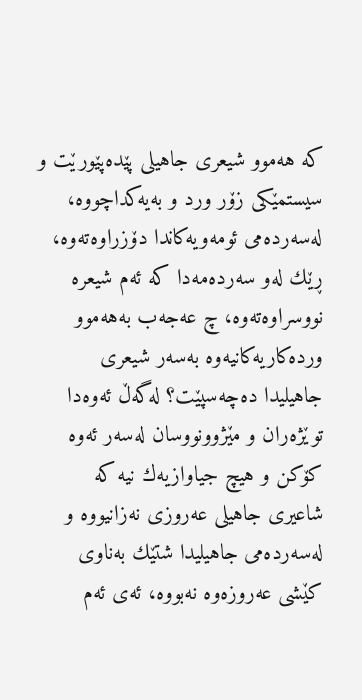كه‌ هه‌موو شیعری‌ جاهیلی‌ پێده‌پێورێت و سیستمێكی‌ زۆر ورد و به‌یه‌كداچووه‌، له‌سه‌رده‌می‌ ئومه‌ویه‌كاندا دۆزراوه‌ته‌وه‌، ڕێك له‌و سه‌رده‌مه‌دا كه‌ ئه‌م شیعره‌ نووسراوه‌ته‌وه‌، چ عه‌جه‌ب به‌هه‌موو ورده‌كاریه‌كانیه‌وه‌ به‌سه‌ر شیعری‌ جاهیلیدا ده‌چه‌سپێت؟ له‌گه‌ڵ‌ ئه‌وه‌دا توێژه‌ران و مێژوونووسان له‌سه‌ر ئه‌وه‌ كۆكن و هیچ جیاوازیه‌ك نیه‌ كه‌ شاعیری‌ جاهیلی‌ عه‌روزی‌ نه‌زانیووه‌ و له‌سه‌رده‌می‌ جاهیلیدا شتێك به‌ناوی‌ كێشی‌ عه‌روزه‌وه‌ نه‌بووه‌، ئه‌ی‌ ئه‌م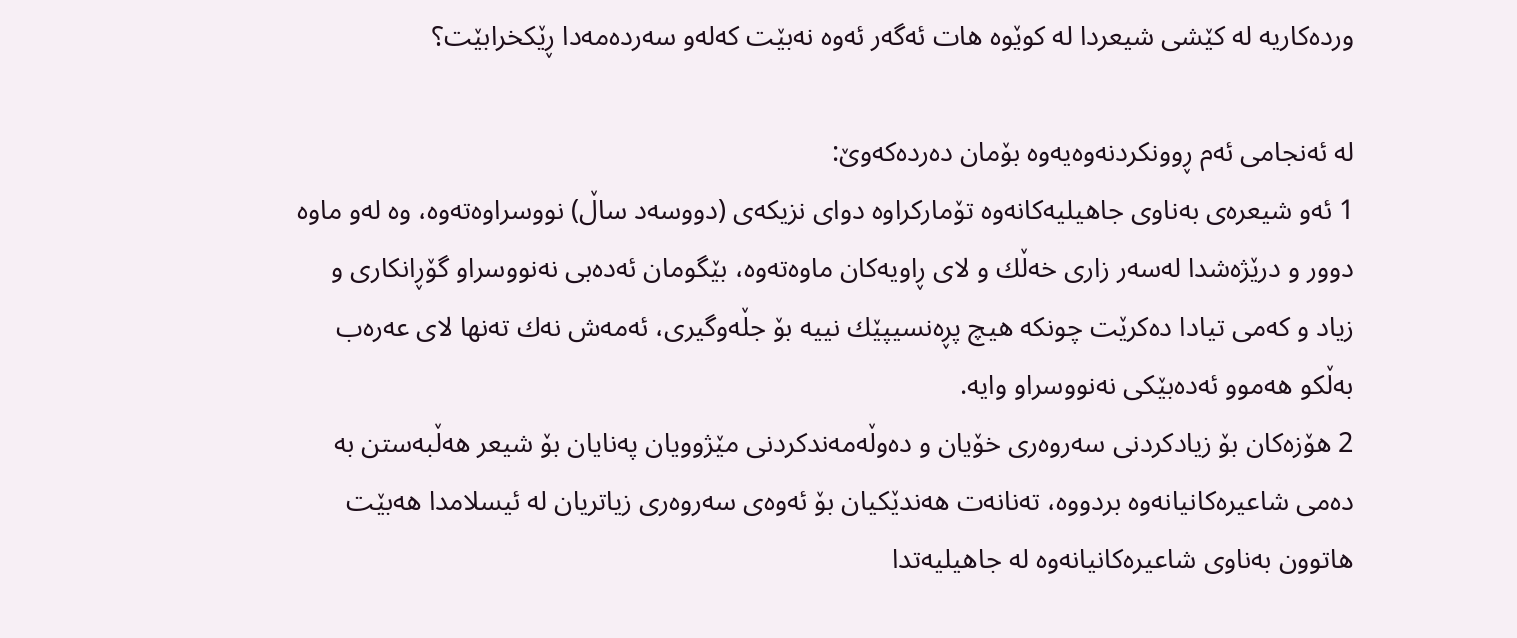ورده‌كاریه‌ له‌ كێشی‌ شیعردا له‌ كوێوه‌ هات ئه‌گه‌ر ئه‌وه‌ نه‌بێت كه‌له‌و سه‌رده‌مه‌دا ڕێكخرابێت؟

له‌ ئه‌نجامی‌ ئه‌م ڕوونكردنه‌وه‌یه‌وه‌ بۆمان ده‌رده‌كه‌وێ‌:
1 ئه‌و شیعره‌ی‌ به‌ناوی‌ جاهیلیه‌كانه‌وه‌ تۆماركراوه‌ دوای‌ نزیكه‌ی‌ (دووسه‌د ساڵ‌) نووسراوه‌ته‌وه‌، وه‌ له‌و ماوه‌ دوور و درێژه‌شدا له‌سه‌ر زاری‌ خه‌ڵك و لای‌ ڕاویه‌كان ماوه‌ته‌وه‌، بێگومان ئه‌ده‌بی‌ نه‌نووسراو گۆڕانكاری‌ و زیاد و كه‌می‌ تیادا ده‌كرێت چونكه‌ هیچ پڕه‌نسیپێك نییه‌ بۆ جڵه‌وگیری‌، ئه‌مه‌ش نه‌ك ته‌نها لای‌ عه‌ره‌ب به‌ڵكو هه‌موو ئه‌ده‌بێكی‌ نه‌نووسراو وایه‌.
2 هۆزه‌كان بۆ زیادكردنی‌ سه‌روه‌ری‌ خۆیان و ده‌وڵه‌مه‌ندكردنی‌ مێژوویان په‌نایان بۆ شیعر هه‌ڵبه‌ستن به‌ ده‌می‌ شاعیره‌كانیانه‌وه‌ بردووه‌، ته‌نانه‌ت هه‌ندێكیان بۆ ئه‌وه‌ی‌ سه‌روه‌ری‌ زیاتریان له‌ ئیسلامدا هه‌بێت هاتوون به‌ناوی‌ شاعیره‌كانیانه‌وه‌ له‌ جاهیلیه‌تدا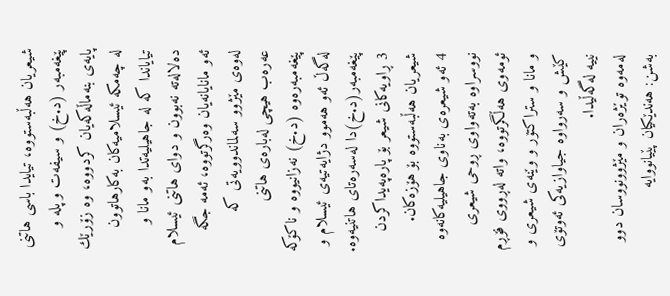شیعریان هه‌ڵبه‌ستووه‌، تیایدا باسی‌ هاتنی‌ پێغه‌مبه‌ر (د.خ) و سیفه‌ت و پله‌ و پایه‌ی‌ بنه‌ماڵه‌كه‌یان كردووه‌، وه‌ زۆرێك له‌ چه‌مكه‌ ئیسلامیه‌كان به‌كارهاتوون تیایاندا كه‌ له‌ جاهیلیه‌تدا به‌و مانا و ده‌لاله‌ته‌ نه‌بوون و دوای‌ هاتنی‌ ئیسلام ئه‌و مانایانه‌یان وه‌رگرتووه‌، ئه‌مه‌ جگه‌ له‌وه‌ی‌ مێژوو سه‌لماندوویه‌تی‌ كه‌ عه‌ره‌ب هیچی‌ له‌باره‌ی‌ هاتنی‌ پێغه‌مبه‌ره‌وه‌ (د.خ) نه‌زانیووه‌ و ناكۆكه‌ له‌گه‌ڵ‌ ئه‌و هه‌موو دژایه‌تیه‌ی‌ ئیسلام و پێغه‌مبه‌ر(د.خ)دا له‌سه‌ره‌تای‌ هاتنیه‌وه‌.
3 ڕاویه‌كانی‌ شیعر بۆ پاره‌په‌یداكردن شیعریان هه‌ڵبه‌ستووه‌ بۆ هۆزه‌كان.
4 ئه‌و شیعره‌ی‌ به‌ناوی‌ جاهیلیه‌كانه‌وه‌ نووسراوه‌ به‌ته‌واوی‌ ڕوحی‌ شیعری‌ ئومه‌وی‌ هه‌ڵگرتووه‌، واته‌ له‌ڕووی‌ فۆڕم و مانا و ستراكتۆر و وێنه‌ی‌ شیعری‌ و كێش و سه‌رواوه‌ جیاوازیه‌كی‌ ئه‌وتۆی‌ نییه‌ له‌گه‌ڵیدا.
له‌مه‌وه‌ توێژه‌ران و مێژوونووسان دوو به‌شن: هه‌ندێكیان پێیانووایه‌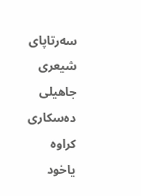سه‌رتاپای‌ شیعری‌ جاهیلی‌ ده‌سكاری‌ كراوه‌ یاخود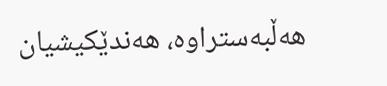هه‌ڵبه‌ستراوه‌، هه‌ندێكیشیان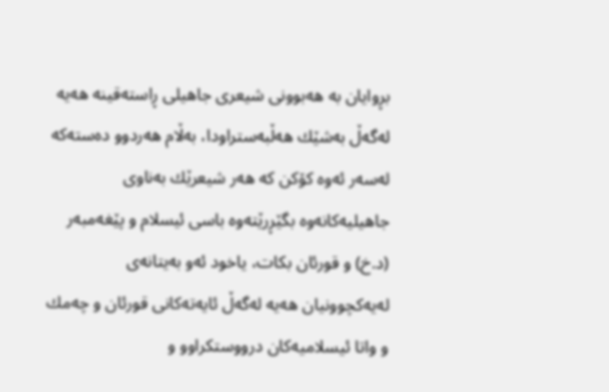بڕوایان به‌ هه‌بوونی‌ شیعری‌ جاهیلی‌ ڕاسته‌قینه‌ هه‌یه‌ له‌گه‌ڵ‌ به‌شێك هه‌ڵبه‌ستراودا، به‌ڵام هه‌ردوو ده‌سته‌كه‌ له‌سه‌ر ئه‌وه‌ كۆكن كه‌ هه‌ر شیعرێك به‌ناوی‌ جاهیلیه‌كانه‌وه‌ بگێڕرێته‌وه‌ باسی‌ ئیسلام و پێغه‌مبه‌ر (د.خ) و قورئان بكات، یاخود ئه‌و به‌یتانه‌ی‌ له‌یه‌كچوونیان هه‌یه‌ له‌گه‌ڵ‌ ئایه‌ته‌كانی‌ قورئان و چه‌مك و واتا ئیسلامیه‌كان درووستكراوو و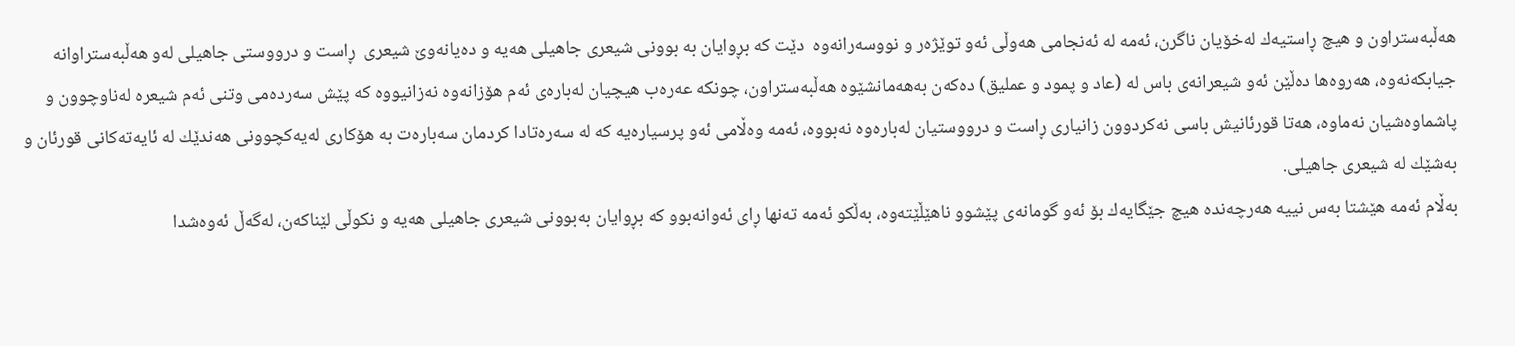هه‌ڵبه‌ستراون و هیچ ڕاستیه‌ك له‌خۆیان ناگرن، ئه‌مه‌ له‌ ئه‌نجامی‌ هه‌وڵی‌ ئه‌و توێژه‌ر و نووسه‌رانه‌وه‌  دێت كه‌ بڕوایان به‌ بوونی‌ شیعری‌ جاهیلی‌ هه‌یه‌ و ده‌یانه‌وێ‌ شیعری‌  ڕاست و درووستی‌ جاهیلی‌ له‌و هه‌ڵبه‌ستراوانه‌ جیابكه‌نه‌وه‌، هه‌روه‌ها ده‌ڵێن ئه‌و شیعرانه‌ی‌ باس له‌ (عاد و پمود و عملیق) ده‌كه‌ن به‌هه‌مانشێوه‌ هه‌ڵبه‌ستراون، چونكه‌ عه‌ره‌ب هیچیان له‌باره‌ی‌ ئه‌م هۆزانه‌وه‌ نه‌زانیووه‌ كه‌ پێش سه‌رده‌می‌ وتنی‌ ئه‌م شیعره‌ له‌ناوچوون و پاشماوه‌شیان نه‌ماوه‌، هه‌تا قورئانیش باسی‌ نه‌كردوون زانیاری‌ ڕاست و درووستیان له‌باره‌وه‌ نه‌بووه‌، ئه‌مه‌ وه‌ڵامی‌ ئه‌و پرسیاره‌یه‌ كه‌ له‌ سه‌ره‌تادا كردمان سه‌باره‌ت به‌ هۆكاری‌ له‌یه‌كچوونی‌ هه‌ندێك له‌ ئایه‌ته‌كانی‌ قورئان و به‌شێك له‌ شیعری‌ جاهیلی‌.
به‌ڵام ئه‌مه‌ هێشتا به‌س نییه‌ هه‌رچه‌نده‌ هیچ جێگایه‌ك بۆ ئه‌و گومانه‌ی‌ پێشوو ناهێڵێته‌وه‌، به‌ڵكو ئه‌مه‌ ته‌نها ڕای‌ ئه‌وانه‌بوو كه‌ بڕوایان به‌بوونی‌ شیعری‌ جاهیلی‌ هه‌یه‌ و نكوڵی‌ لێناكه‌ن، له‌گه‌ڵ‌ ئه‌وه‌شدا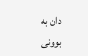دان به‌ بوونی‌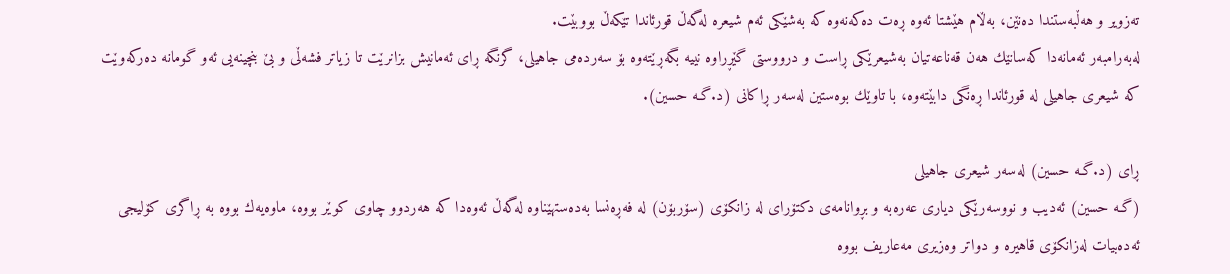ته‌زویر و هه‌ڵبه‌ستندا ده‌نێن، به‌ڵام هێشتا ئه‌وه‌ ڕه‌ت ده‌كه‌نه‌وه‌ كه‌ به‌شێكی‌ ئه‌م شیعره‌ له‌گه‌ڵ‌ قورئاندا تێكه‌ڵ‌ بووبێت.
له‌به‌رامبه‌ر ئه‌مانه‌دا كه‌سانێك هه‌ن قه‌ناعه‌تیان به‌شیعرێكی‌ ڕاست و درووستی‌ گێڕراوه‌ نییه‌ بگه‌ڕێته‌وه‌ بۆ سه‌رده‌می‌ جاهیلی‌، گرنگه‌ ڕای‌ ئه‌مانیش بزانرێت تا زیاتر فشه‌ڵی‌ و بێ‌ بنچینه‌یی‌ ئه‌و گومانه‌ ده‌ركه‌وێت كه‌ شیعری‌ جاهیلی‌ له‌ قورئاندا ڕه‌نگی‌ دابێته‌وه‌، با تاوێك بوه‌ستین له‌سه‌ر ڕاكانی‌ (د.گـه حسین).

ڕای‌ (د.گـه حسین) له‌سه‌ر شیعری‌ جاهیلی‌
(گـه حسین) ئه‌دیب و نووسه‌رێكی‌ دیاری‌ عه‌ره‌به‌ و بڕوانامه‌ی‌ دكتۆرای‌ له‌ زانكۆی‌ (سۆربۆن) له‌ فه‌ڕه‌نسا به‌ده‌ستهێناوه‌ له‌گه‌ڵ‌ ئه‌وه‌دا كه‌ هه‌ردوو چاوی‌ كوێر بووه‌، ماوه‌یه‌ك بووه‌ به‌ ڕاگری‌ كۆلیجی‌ ئه‌ده‌بیات له‌زانكۆی‌ قاهیره‌ و دواتر وه‌زیری‌ مه‌عاریف بووه‌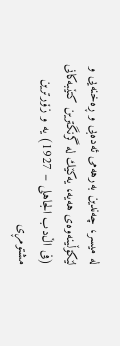له‌ میسر، چه‌ندین به‌رهه‌می‌ ئه‌ده‌بی‌ و ڕه‌خنه‌یی‌ و لێكۆڵینه‌وه‌ی‌ هه‌یه‌، یه‌كێك له‌ گرنگترین كتێبه‌كانی‌ (فی اڵ‌دب الجاهلی – 1927) یه‌ و زۆرترین مشتومڕی‌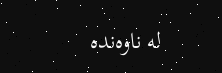له‌ ناوه‌نده‌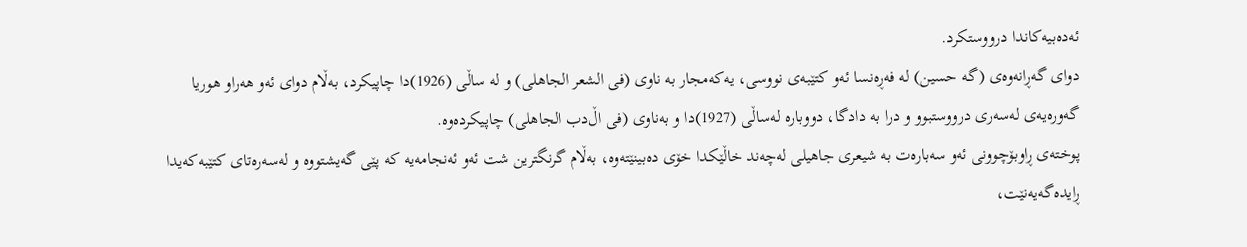ئه‌ده‌بیه‌كاندا درووستكرد.
دوای‌ گه‌ڕانه‌وه‌ی‌ (گـه حسین) له‌ فه‌ڕه‌نسا ئه‌و كتێبه‌ی‌ نووسی‌، یه‌كه‌مجار به‌ ناوی‌ (فی الشعر الجاهلی) و له‌ ساڵی‌ (1926)دا چاپیكرد، به‌ڵام دوای‌ ئه‌و هه‌راو هوریا گه‌وره‌یه‌ی‌ له‌سه‌ری‌ درووستبوو و درا به‌ دادگا، دووباره‌ له‌ساڵی‌ (1927)دا و به‌ناوی‌ (فی اڵ‌دب الجاهلی) چاپیكرده‌وه‌.
پوخته‌ی‌ ڕاوبۆچوونی‌ ئه‌و سه‌باره‌ت به‌ شیعری‌ جاهیلی‌ له‌چه‌ند خاڵێكدا خۆی‌ ده‌بینێته‌وه‌، به‌ڵام گرنگترین شت ئه‌و ئه‌نجامه‌یه‌ كه‌ پێی‌ گه‌یشتووه‌ و له‌سه‌ره‌تای‌ كتێبه‌كه‌یدا ڕایده‌گه‌یه‌نێت،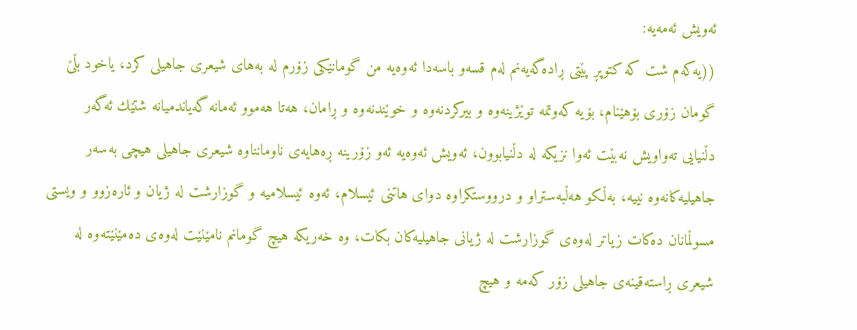ئه‌ویش ئه‌مه‌یه‌:
((یه‌كه‌م شت كه‌ كتوپڕ پێتی‌ ڕاده‌گه‌یه‌نم له‌م قسه‌و باسه‌دا ئه‌وه‌یه‌ من گومانێكی‌ زۆرم له‌ به‌های‌ شیعری‌ جاهیلی‌ كرد، یاخود بڵێ‌ گومان زۆری‌ بۆهێنام، بۆیه‌ كه‌وتمه‌ توێژینه‌وه‌ و بیركردنه‌وه‌ و خوێندنه‌وه‌ و ڕامان، هه‌تا هه‌موو ئه‌مانه‌ گه‌یاندمیانه‌ شتێك ئه‌گه‌ر دڵنیایی‌ ته‌واویش نه‌بێت ئه‌وا نزیكه‌ له‌ دڵنیابوون، ئه‌ویش ئه‌وه‌یه‌ ئه‌و زۆرینه‌ ڕه‌هایه‌ی‌ ناومانناوه‌ شیعری‌ جاهیلی‌ هیچی‌ به‌سه‌ر جاهیلیه‌كانه‌وه‌ نییه‌، به‌ڵكو هه‌ڵبه‌ستراو و درووستكراوه‌ دوای‌ هاتنی‌ ئیسلام، ئه‌وه‌ ئیسلامیه‌ و گوزارشت له‌ ژیان و ئاره‌زوو و ویستی‌ مسوڵمانان ده‌كات زیاتر له‌وه‌ی‌ گوزارشت له‌ ژیانی‌ جاهیلیه‌كان بكات، وه‌ خه‌ریكه‌ هیچ گومانم نامێنێت له‌وه‌ی‌ ده‌مێنێته‌وه‌ له‌ شیعری‌ ڕاسته‌قینه‌ی‌ جاهیلی‌ زۆر كه‌مه‌ و هیچ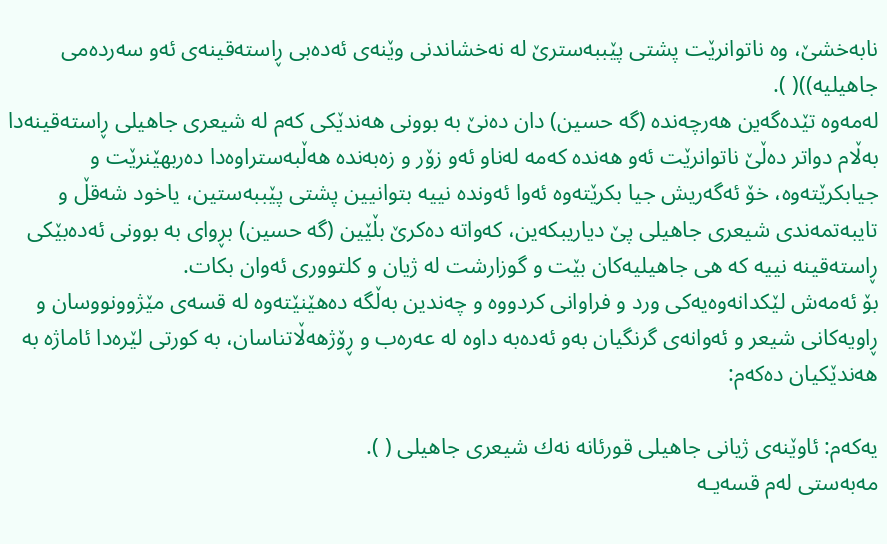نابه‌خشێ‌، وه‌ ناتوانرێت پشتی‌ پێببه‌سترێ‌ له‌ نه‌خشاندنی‌ وێنه‌ی‌ ئه‌ده‌بی‌ ڕاسته‌قینه‌ی‌ ئه‌و سه‌رده‌می‌ جاهیلیه‌))( ).
له‌مه‌وه‌ تێده‌گه‌ین هه‌رچه‌نده‌ (گه حسین) دان ده‌نێ‌ به‌ بوونی‌ هه‌ندێكی‌ كه‌م له‌ شیعری‌ جاهیلی ڕاسته‌قینه‌دا به‌ڵام دواتر ده‌ڵێ‌ ناتوانرێت ئه‌و هه‌نده‌ كه‌مه‌ له‌ناو ئه‌و زۆر و زه‌به‌نده‌ هه‌ڵبه‌ستراوه‌دا ده‌ربهێنرێت و جیابكرێته‌وه‌، خۆ ئه‌گه‌ریش جیا بكرێته‌وه‌ ئه‌وا ئه‌ونده‌ نییه‌ بتوانیین پشتی‌ پێببه‌ستین، یاخود شه‌قڵ‌ و تایبه‌تمه‌ندی‌ شیعری‌ جاهیلی‌ پێ‌ دیاریبكه‌ین، كه‌واته‌ ده‌كرێ‌ بڵێین (گه حسین) بڕوای‌ به‌ بوونی‌ ئه‌ده‌بێكی‌ ڕاسته‌قینه‌ نییه‌ كه‌ هی‌ جاهیلیه‌كان بێت و گوزارشت له‌ ژیان و كلتووری‌ ئه‌وان بكات.
بۆ ئه‌مه‌ش لێكدانه‌وه‌یه‌كی‌ ورد و فراوانی‌ كردووه‌ و چه‌ندین به‌ڵگه‌ ده‌هێنێته‌وه‌ له‌ قسه‌ی‌ مێژوونووسان و ڕاویه‌كانی‌ شیعر و ئه‌وانه‌ی‌ گرنگیان به‌و ئه‌ده‌به‌ داوه‌ له‌ عه‌ره‌ب و ڕۆژهه‌ڵاتناسان، به‌ كورتی‌ لێره‌دا ئاماژه‌ به‌ هه‌ندێكیان ده‌كه‌م:

یه‌كه‌م: ئاوێنه‌ی‌ ژیانی‌ جاهیلی‌ قورئانه‌ نه‌ك شیعری‌ جاهیلی‌ ( ).
مه‌به‌ستی‌ له‌م قسه‌یـه‌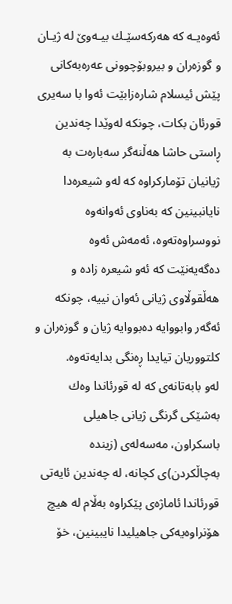ئه‌وه‌یـه‌ كه‌ هه‌ركه‌سێـك بیـه‌وێ‌ له‌ ژیـان و گوزه‌ران و بیروبۆچوونی‌ عه‌ره‌به‌كانی‌ پێش ئیسلام شاره‌زابێت ئه‌وا با سه‌یری‌ قورئان بكات، چونكه‌ له‌وێدا چه‌ندین ڕاستی‌ حاشا هه‌ڵنه‌گر سه‌باره‌ت به‌ ژیانیان تۆماركراوه‌ كه‌ له‌و شیعره‌دا نایانبینین كه‌ به‌ناوی‌ ئه‌وانه‌وه‌ نووسراوه‌ته‌وه‌، ئه‌مه‌ش ئه‌وه‌ ده‌گه‌یه‌نێت كه‌ ئه‌و شیعره‌ زاده‌ و هه‌ڵقوڵاوی‌ ژیانی‌ ئه‌وان نییه‌، چونكه‌ ئه‌گه‌ر وابووایه‌ ده‌بووایه‌ ژیان و گوزه‌ران و كلتووریان تیایدا ڕه‌نگی‌ بدایه‌ته‌وه‌.
له‌و بابه‌تانه‌ی‌ كه‌ له‌ قورئاندا وه‌ك به‌شێكی‌ گرنگی‌ ژیانی‌ جاهیلی‌ باسكراون، مه‌سه‌له‌ی‌ (زینده‌ به‌چاڵكردن)ی‌ كچانه‌، له‌ چه‌ندین ئایه‌تی‌ قورئاندا ئاماژه‌ی‌ پێكراوه‌ به‌ڵام له‌ هیچ هۆنراوه‌یه‌كی‌ جاهیلیدا نایبینین، خۆ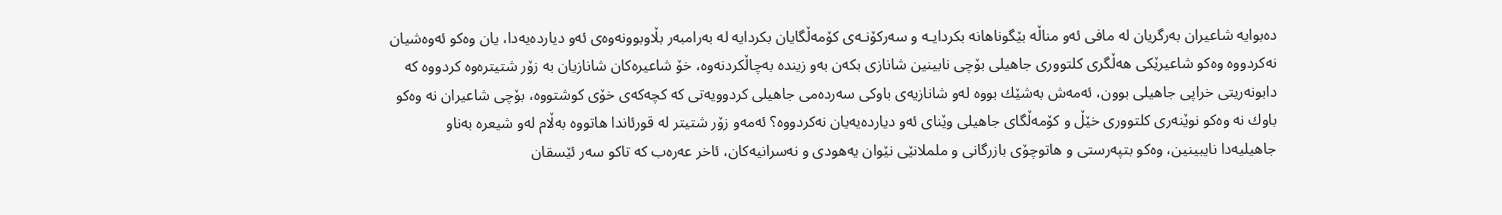ده‌بوایه‌ شاعیران به‌رگریان له‌ مافی‌ ئه‌و مناڵه‌ بێگوناهانه‌ بكردایـه‌ و سه‌ركۆنـه‌ی‌ كۆمه‌ڵگایان بكردایه‌ له‌ به‌رامبه‌ر بڵاوبوونه‌وه‌ی‌ ئه‌و دیارده‌یه‌دا، یان وه‌كو ئه‌وه‌شیان نه‌كردووه‌ وه‌كو شاعیرێكی‌ هه‌ڵگری‌ كلتووری‌ جاهیلی‌ بۆچی‌ نابینین شانازی‌ بكه‌ن به‌و زینده‌ به‌چاڵكردنه‌وه‌، خۆ شاعیره‌كان شانازیان به‌ زۆر شتیتره‌وه‌ كردووه‌ كه‌ دابونه‌ریتی‌ خراپی‌ جاهیلی‌ بوون، ئه‌مه‌ش به‌شێك بووه‌ له‌و شانازیه‌ی‌ باوكی‌ سه‌رده‌می‌ جاهیلی‌ كردوویه‌تی‌ كه‌ كچه‌كه‌ی‌ خۆی‌ كوشتووه‌، بۆچی‌ شاعیران نه‌ وه‌كو باوك نه‌ وه‌كو نوێنه‌ری‌ كلتووری‌ خێڵ‌ و كۆمه‌ڵگای‌ جاهیلی‌ وێنای‌ ئه‌و دیارده‌یه‌یان نه‌كردووه‌؟ ئه‌مه‌و زۆر شتیتر له‌ قورئاندا هاتووه‌ به‌ڵام له‌و شیعره‌ به‌ناو جاهیلیه‌دا نایبینین، وه‌كو بتپه‌رستی‌ و هاتوچۆی‌ بازرگانی‌ و ململانێی‌ نێوان یه‌هودی‌ و نه‌سرانیه‌كان، ئاخر عه‌ره‌ب كه‌ تاكو سه‌ر ئێسقان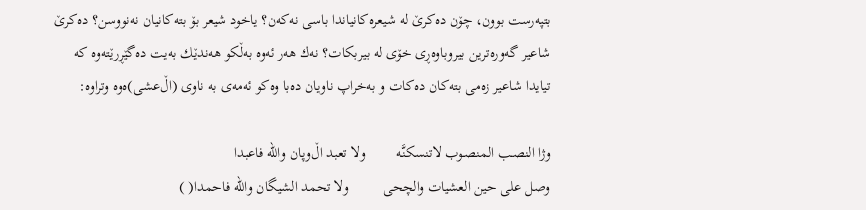بتپه‌رست بوون، چۆن ده‌كرێ‌ له‌ شیعره‌كانیاندا باسی‌ نه‌كه‌ن؟ یاخود شیعر بۆ بته‌كانیان نه‌نووسن؟ ده‌كرێ‌ شاعیر گه‌وره‌ترین بیروباوه‌ڕی‌ خۆی‌ له‌ بیربكات؟ نه‌ك هه‌ر ئه‌وه‌ به‌ڵكو هه‌ندێك به‌یت ده‌گێڕرێته‌وه‌ كه‌ تیایدا شاعیر زه‌می‌ بته‌كان ده‌كات و به‌خراپ ناویان ده‌با وه‌كو ئه‌مه‌ی‌ به‌ ناوی‌ (اڵ‌عشی‌)ه‌وه‌ وتراوه‌:

وژا النصـب المنصـوب لاتنسكنَّـه        ولا تعبد اڵ‌وپان والله فاعبدا
وصل علی‌ حین العشیات والچحی‌         ولا تحمد الشیگان والله فاحمدا( )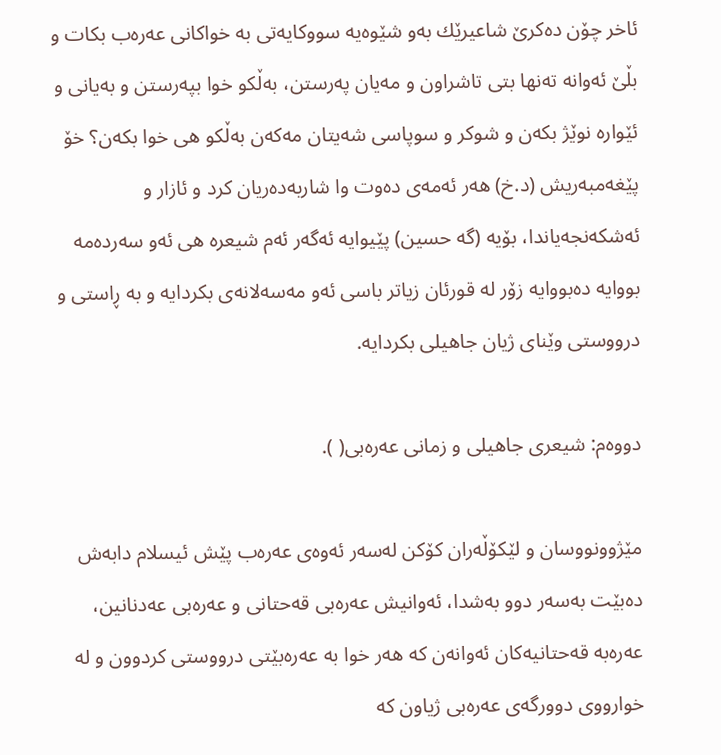ئاخر چۆن ده‌كرێ‌ شاعیرێك به‌و شێوه‌یه‌ سووكایه‌تی‌ به‌ خواكانی‌ عه‌ره‌ب بكات و بڵێ‌ ئه‌وانه‌ ته‌نها بتی‌ تاشراون و مه‌یان په‌رستن، به‌ڵكو خوا بپه‌رستن و به‌یانی‌ و ئێواره‌ نوێژ بكه‌ن و شوكر و سوپاسی‌ شه‌یتان مه‌كه‌ن به‌ڵكو هی‌ خوا بكه‌ن؟ خۆ پێغه‌مبه‌ریش (د.خ) هه‌ر ئه‌مه‌ی‌ ده‌وت وا شاربه‌ده‌ریان كرد و ئازار و ئه‌شكه‌نجه‌یاندا، بۆیه‌ (گه حسین) پێیوایه‌ ئه‌گه‌ر ئه‌م شیعره‌ هی‌ ئه‌و سه‌رده‌مه‌ بووایه‌ ده‌بووایه‌ زۆر له‌ قورئان زیاتر باسی‌ ئه‌و مه‌سه‌لانه‌ی‌ بكردایه‌ و به‌ ڕاستی‌ و درووستی‌ وێنای‌ ژیان جاهیلی‌ بكردایه‌.

دووه‌م: شیعری‌ جاهیلی‌ و زمانی‌ عه‌ره‌بی‌( ).

مێژوونووسان و لێكۆڵه‌ران كۆكن له‌سه‌ر ئه‌وه‌ی‌ عه‌ره‌ب پێش ئیسلام دابه‌ش ده‌بێت به‌سه‌ر دوو به‌شدا، ئه‌وانیش عه‌ره‌بی‌ قه‌حتانی‌ و عه‌ره‌بی‌ عه‌دنانین، عه‌ره‌به‌ قه‌حتانیه‌كان ئه‌وانه‌ن كه‌ هه‌ر خوا به‌ عه‌ره‌بێتی‌ درووستی‌ كردوون و له‌ خوارووی‌ دوورگه‌ی‌ عه‌ره‌بی‌ ژیاون كه‌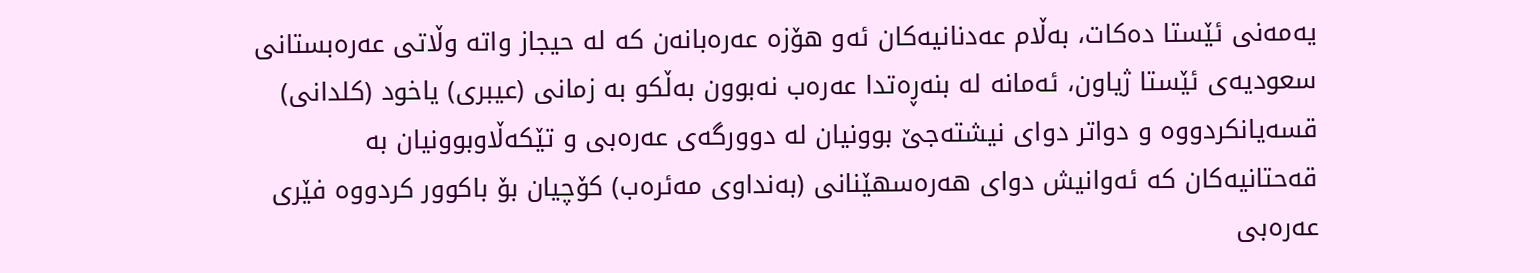یه‌مه‌نی‌ ئێستا ده‌كات، به‌ڵام عه‌دنانیه‌كان ئه‌و هۆزه‌ عه‌ره‌بانه‌ن كه‌ له‌ حیجاز واته‌ وڵاتی‌ عه‌ره‌بستانی‌ سعودیه‌ی‌ ئێستا ژیاون، ئه‌مانه‌ له‌ بنه‌ڕه‌تدا عه‌ره‌ب نه‌بوون به‌ڵكو به‌ زمانی‌ (عیبری‌) یاخود (كلدانی‌) قسه‌یانكردووه‌ و دواتر دوای‌ نیشته‌جێ‌ بوونیان له‌ دوورگه‌ی‌ عه‌ره‌بی‌ و تێكه‌ڵاوبوونیان به‌ قه‌حتانیه‌كان كه‌ ئه‌وانیش دوای‌ هه‌ره‌سهێنانی‌ (به‌نداوی‌ مه‌ئره‌ب) كۆچیان بۆ باكوور كردووه‌ فێری‌ عه‌ره‌بی‌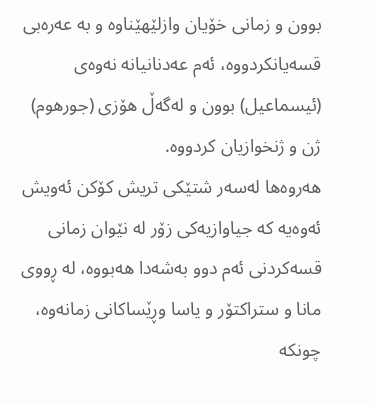بوون و زمانی‌ خۆیان وازلێهێناوه‌ و به‌ عه‌ره‌بی‌ قسه‌یانكردووه‌، ئه‌م عه‌دنانیانه‌ نه‌وه‌ی‌ (ئیسماعیل) بوون و له‌گه‌ڵ‌ هۆزی‌ (جورهوم) ژن و ژنخوازیان كردووه‌.
هه‌روه‌ها له‌سه‌ر شتێكی‌ تریش كۆكن ئه‌ویش ئه‌وه‌یه‌ كه‌ جیاوازیه‌كی‌ زۆر له‌ نێوان زمانی‌ قسه‌كردنی‌ ئه‌م دوو به‌شه‌دا هه‌بووه‌، له‌ ڕووی‌ مانا و ستراكتۆر و یاسا وڕێساكانی‌ زمانه‌وه‌، چونكه‌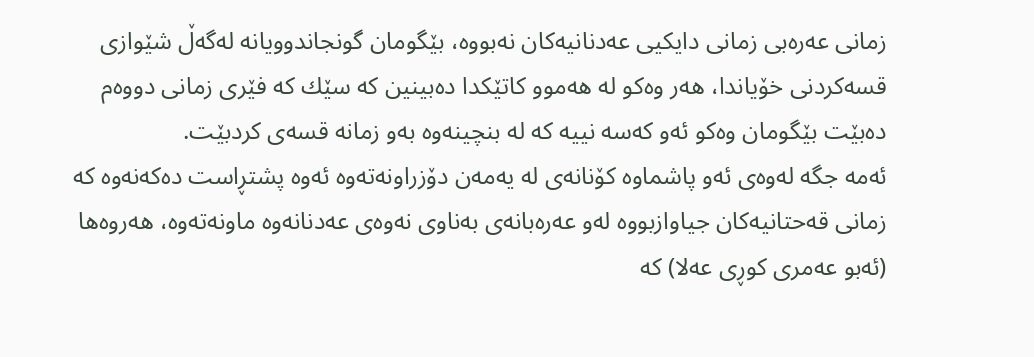زمانی‌ عه‌ره‌بی‌ زمانی‌ دایكیی‌ عه‌دنانیه‌كان نه‌بووه‌، بێگومان گونجاندوویانه‌ له‌گه‌ڵ‌ شێوازی‌ قسه‌كردنی‌ خۆیاندا، هه‌ر وه‌كو له‌ هه‌موو كاتێكدا ده‌بینین كه‌ سێك كه‌ فێری‌ زمانی‌ دووه‌م ده‌بێت بێگومان وه‌كو ئه‌و كه‌سه‌ نییه‌ كه‌ له‌ بنچینه‌وه‌ به‌و زمانه‌ قسه‌ی‌ كردبێت.
ئه‌مه‌ جگه‌ له‌وه‌ی‌ ئه‌و پاشماوه‌ كۆنانه‌ی‌ له‌ یه‌مه‌ن دۆزراونه‌ته‌وه‌ ئه‌وه‌ پشتڕاست ده‌كه‌نه‌وه‌ كه‌ زمانی‌ قه‌حتانیه‌كان جیاوازبووه‌ له‌و عه‌ره‌بانه‌ی‌ به‌ناوی‌ نه‌وه‌ی‌ عه‌دنانه‌وه‌ ماونه‌ته‌وه‌، هه‌روه‌ها (ئه‌بو عه‌مری‌ كوڕی‌ عه‌لا) كه‌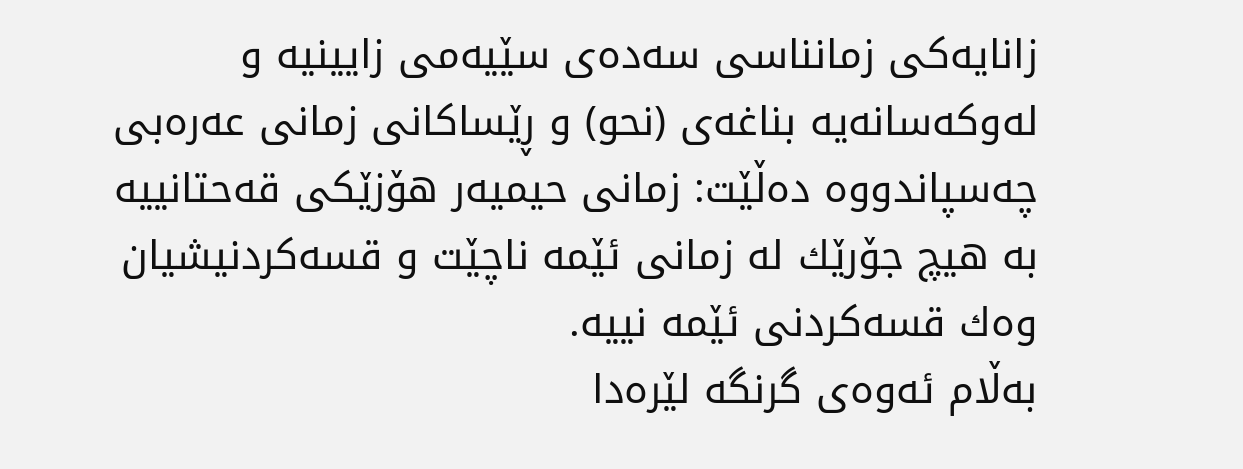زانایه‌كی‌ زمانناسی‌ سه‌ده‌ی‌ سێیه‌می‌ زایینیه‌ و له‌وكه‌سانه‌یه‌ بناغه‌ی‌ (نحو) و ڕێساكانی‌ زمانی‌ عه‌ره‌بی‌ چه‌سپاندووه‌ ده‌ڵێت: زمانی‌ حیمیه‌ر هۆزێكی‌ قه‌حتانییه‌ به‌ هیچ جۆرێك له‌ زمانی‌ ئێمه‌ ناچێت و قسه‌كردنیشیان وه‌ك قسه‌كردنی‌ ئێمه‌ نییه‌.
به‌ڵام ئه‌وه‌ی‌ گرنگه‌ لێره‌دا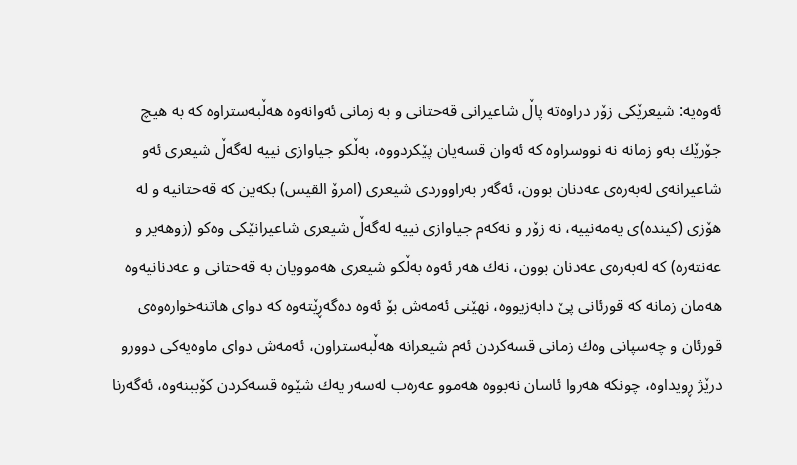ئه‌وه‌یه‌: شیعرێكی‌ زۆر دراوه‌ته‌ پاڵ‌ شاعیرانی‌ قه‌حتانی‌ و به‌ زمانی‌ ئه‌وانه‌وه‌ هه‌ڵبه‌ستراوه‌ كه‌ به‌ هیچ جۆرێك به‌و زمانه‌ نه‌ نووسراوه‌ كه‌ ئه‌وان قسه‌یان پێكردووه‌، به‌ڵكو جیاوازی‌ نییه‌ له‌گه‌ڵ‌ شیعری‌ ئه‌و شاعیرانه‌ی‌ له‌به‌ره‌ی‌ عه‌دنان بوون، ئه‌گه‌ر به‌راووردی‌ شیعری‌ (امرۆ القیس) بكه‌ین كه‌ قه‌حتانیه‌ و له‌ هۆزی‌ (كینده‌)ی یه‌مه‌نییه‌، نه‌ زۆر و نه‌كه‌م جیاوازی‌ نییه‌ له‌گه‌ڵ‌ شیعری‌ شاعیرانێكی‌ وه‌كو (زوهه‌یر و عه‌نته‌ره‌) كه‌ له‌به‌ره‌ی‌ عه‌دنان بوون، نه‌ك هه‌ر ئه‌وه‌ به‌ڵكو شیعری‌ هه‌موویان به‌ قه‌حتانی‌ و عه‌دنانیه‌وه‌ هه‌مان زمانه‌ كه‌ قورئانی‌ پێ‌ دابه‌زیووه‌، نهێنی‌ ئه‌مه‌ش بۆ ئه‌وه‌ ده‌گه‌ڕێته‌وه‌ كه‌ دوای‌ هاتنه‌خواره‌وه‌ی‌ قورئان و چه‌سپانی‌ وه‌ك زمانی‌ قسه‌كردن ئه‌م شیعرانه‌ هه‌ڵبه‌ستراون، ئه‌مه‌ش دوای‌ ماوه‌یه‌كی‌ دوورو درێژ ڕویداوه‌، چونكه‌ هه‌روا ئاسان نه‌بووه‌ هه‌موو عه‌ره‌ب له‌سه‌ر یه‌ك شێوه‌ قسه‌كردن كۆببنه‌وه‌، ئه‌گه‌رنا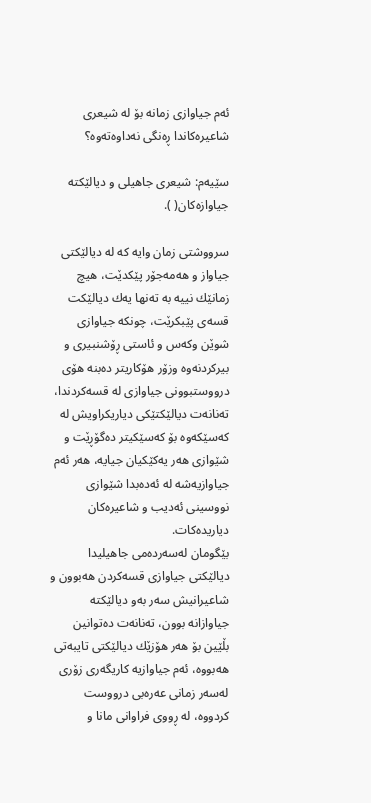ئه‌م جیاوازی‌ زمانه‌ بۆ له‌ شیعری‌ شاعیره‌كاندا ڕه‌نگی‌ نه‌داوه‌ته‌وه‌؟

سێیه‌م: شیعری‌ جاهیلی‌ و دیالێكته‌ جیاوازه‌كان( ).

سرووشتی‌ زمان وایه‌ كه‌ له‌ دیالێكتی‌ جیاواز و هه‌مه‌جۆر پێكدێت، هیچ زمانێك نییه‌ به‌ ته‌نها یه‌ك دیالێكت قسه‌ی‌ پێبكرێت، چونكه‌ جیاوازی‌ شوێن وكه‌س و ئاستی‌ ڕۆشنبیری‌ و بیركردنه‌وه‌ وزۆر هۆكاریتر ده‌بنه‌ هۆی‌ درووستبوونی‌ جیاوازی‌ له‌ قسه‌كردندا، ته‌نانه‌ت دیالێكتێكی‌ دیاریكراویش له‌ كه‌سێكه‌وه‌ بۆ كه‌سێكیتر ده‌گۆڕێت و شێوازی‌ هه‌ر یه‌كێكیان جیایه‌، هه‌ر ئه‌م جیاوازیه‌شه‌ له‌ ئه‌ده‌بدا شێوازی‌ نووسینی‌ ئه‌دیب و شاعیره‌كان دیاریده‌كات.
بێگومان له‌سه‌رده‌می‌ جاهیلیدا دیالێكتی‌ جیاوازی‌ قسه‌كردن هه‌بوون و شاعیرانیش سه‌ر به‌و دیالێكته‌ جیاوازانه‌ بوون، ته‌نانه‌ت ده‌توانین بڵێین بۆ هه‌ر هۆزێك دیالێكتی‌ تایبه‌تی‌ هه‌بووه‌، ئه‌م جیاوازیه‌ كاریگه‌ری‌ زۆری‌ له‌سه‌ر زمانی‌ عه‌ره‌بی‌ درووست كردووه‌، له‌ ڕووی‌ فراوانی‌ مانا و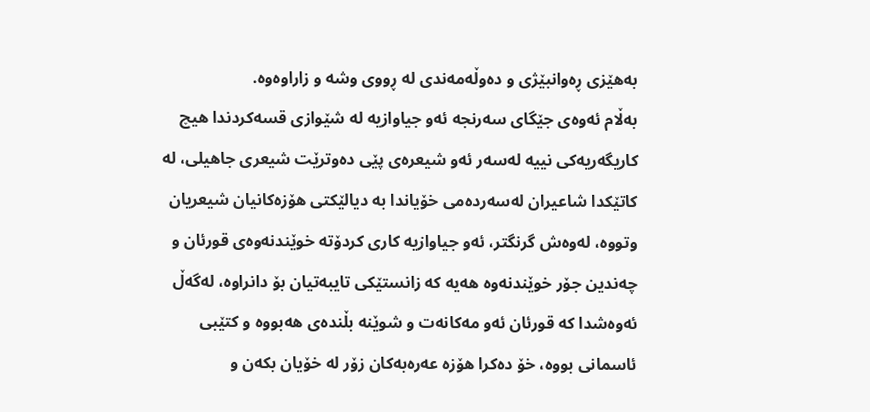به‌هێزی‌ ڕه‌وانبێژی‌ و ده‌وڵه‌مه‌ندی‌ له‌ ڕووی‌ وشه‌ و زاراوه‌وه‌.
به‌ڵام ئه‌وه‌ی‌ جێگای‌ سه‌رنجه‌ ئه‌و جیاوازیه‌ له‌ شێوازی‌ قسه‌كردندا هیچ كاریگه‌ریه‌كی‌ نییه‌ له‌سه‌ر ئه‌و شیعره‌ی‌ پێی‌ ده‌وترێت شیعری‌ جاهیلی‌، له‌ كاتێكدا شاعیران له‌سه‌رده‌می‌ خۆیاندا به‌ دیالێكتی‌ هۆزه‌كانیان شیعریان وتووه‌، له‌وه‌ش گرنگتر، ئه‌و جیاوازیه‌ كاری‌ كردۆته‌ خوێندنه‌وه‌ی‌ قورئان و چه‌ندین جۆر خوێندنه‌وه‌ هه‌یه‌ كه‌ زانستێكی‌ تایبه‌تیان بۆ دانراوه‌، له‌گه‌ڵ‌ ئه‌وه‌شدا كه‌ قورئان ئه‌و مه‌كانه‌ت و شوێنه‌ بڵنده‌ی‌ هه‌بووه‌ و كتێبی‌ ئاسمانی‌ بووه‌، خۆ ده‌كرا هۆزه‌ عه‌ره‌به‌كان زۆر له‌ خۆیان بكه‌ن و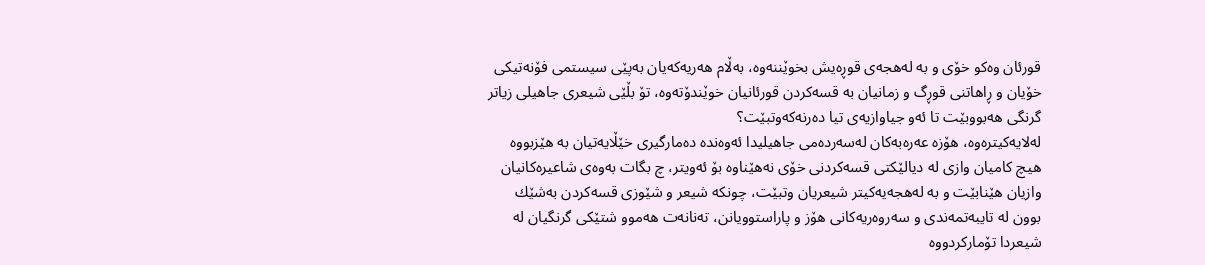قورئان وه‌كو خۆی‌ و به‌ له‌هجه‌ی‌ قوڕه‌یش بخوێننه‌وه‌، به‌ڵام هه‌ریه‌كه‌یان به‌پێی‌ سیستمی‌ فۆنه‌تیكی‌ خۆیان و ڕاهاتنی‌ قوڕگ و زمانیان به‌ قسه‌كردن قورئانیان خوێندۆته‌وه‌، تۆ بڵێی‌ شیعری‌ جاهیلی‌ زیاتر گرنگی‌ هه‌بووبێت تا ئه‌و جیاوازیه‌ی‌ تیا ده‌رنه‌كه‌وتبێت؟
له‌لایه‌كیتره‌وه‌، هۆزه‌ عه‌ره‌به‌كان له‌سه‌رده‌می‌ جاهیلیدا ئه‌وه‌نده‌ ده‌مارگیری‌ خێڵایه‌تیان به‌ هێزبووه‌ هیچ كامیان وازی‌ له‌ دیالێكتی‌ قسه‌كردنی‌ خۆی‌ نه‌هێناوه‌ بۆ ئه‌ویتر، چ بگات به‌وه‌ی‌ شاعیره‌كانیان وازیان هێنابێت و به‌ له‌هجه‌یه‌كیتر شیعریان وتبێت، چونكه‌ شیعر و شێوزی‌ قسه‌كردن به‌شێك بوون له‌ تایبه‌تمه‌ندی‌ و سه‌روه‌ریه‌كانی‌ هۆز و پاراستوویانن، ته‌نانه‌ت هه‌موو شتێكی‌ گرنگیان له‌ شیعردا تۆماركردووه‌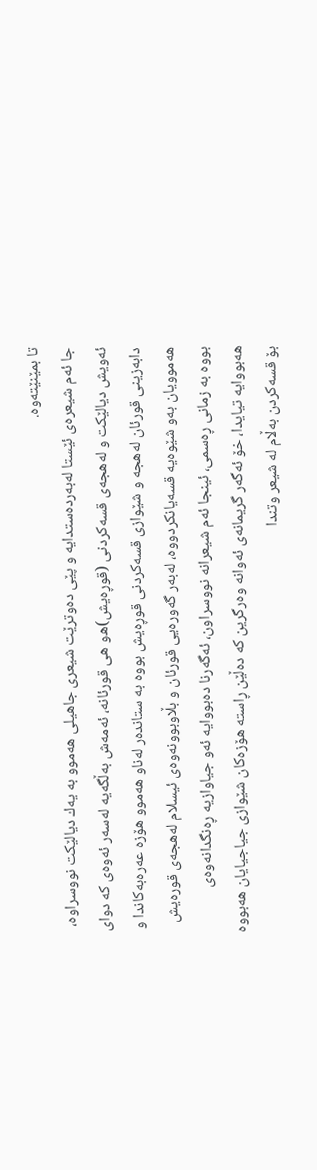تا بمێنێته‌وه‌.
جا ئه‌م شیعره‌ی‌ ئێستا له‌به‌رده‌ستدایه‌ و پێی ده‌وترێت شیعری‌ جاهیلی‌ هه‌موو به‌ یه‌ك دیالێكت نووسراوه‌، ئه‌ویش دیالێكت و له‌هجه‌ی‌ قسه‌كردنی‌ (قوڕه‌یش)ه‌و هی‌ قورئانه‌، ئه‌مه‌ش به‌ڵگه‌یه‌ له‌سه‌ر ئه‌وه‌ی‌ كه‌ دوای‌ دابه‌زینی‌ قورئان له‌هجه‌ و شێوازی‌ قسه‌كردنی‌ قوڕه‌یش بووه‌ به‌ ستانده‌ر له‌ناو هه‌موو هۆزه‌ عه‌ره‌به‌كاندا و هه‌موویان به‌و شێوه‌یه‌ قسه‌یانكردووه‌، له‌به‌ر گه‌وره‌یی‌ قورئان و بڵاوبوونه‌وه‌ی‌ ئیسلام له‌هجه‌ی‌ قوره‌یش بووه‌ به‌ زمانی‌ ڕه‌سمی‌، ئینجا ئه‌م شیعرانه‌ نووسراون، ئه‌گه‌رنا ده‌بووایه‌ ئه‌و جیاوازیه‌ ڕه‌نگدانه‌وه‌ی‌ هه‌بووایه‌ تیایدا، خۆ ئه‌گه‌ر گریمانه‌ی‌ ئه‌وانه‌ وه‌رگرین كه‌ ده‌ڵێن ڕاسته‌ هۆزه‌كان شێوازی‌ جیاجیایان هه‌بووه‌ بۆ قسه‌كردن به‌ڵام له‌ شیعر وتندا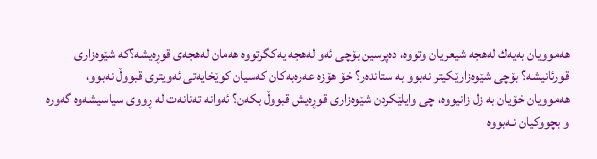هه‌موویان به‌یه‌ك له‌هجه‌ شیعریان وتووه‌، ده‌پرسین بۆچی‌ ئه‌و له‌هجه‌ یه‌كگرتووه‌ هه‌مان له‌هجه‌ی‌ قوڕه‌یشه‌؟كه‌ شێوه‌زاری‌ قورئانیشه‌؟ بۆچی‌ شێوه‌زارێكیتر نه‌بوو به‌ ستانده‌ر؟ خۆ هۆزه‌ عه‌ره‌به‌كان كه‌سیان كوێخایه‌تی‌ ئه‌ویتری‌ قبووڵ‌ نه‌بوو، هه‌موویان خۆیان به‌ زل زانیووه‌، چی‌ وایلێكردن شێوه‌زاری‌ قوڕه‌یش قبووڵ‌ بكه‌ن؟ ئه‌وانه‌ ته‌نانه‌ت له‌ ڕووی‌ سیاسیشه‌وه‌ گه‌وره‌ و بچووكیان نـه‌بووه‌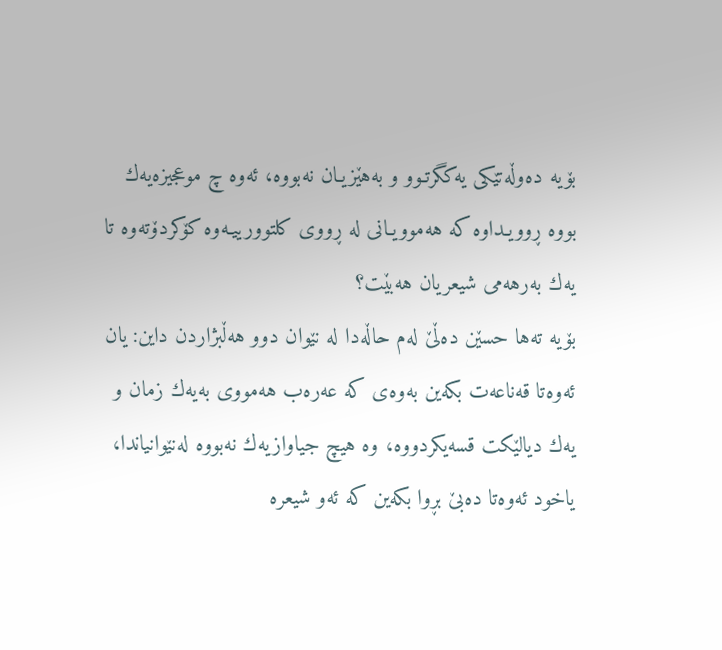بۆیه‌ ده‌وڵه‌تێكی‌ یه‌كگرتـوو و به‌هێزیـان نه‌بووه‌، ئه‌وه‌ چ موعجیزه‌یه‌ك بووه‌ ڕوویـداوه‌ كه‌ هه‌موویـانی‌ له‌ ڕووی‌ كلتوورییـه‌وه‌ كۆكردۆته‌وه‌ تا یه‌ك به‌رهه‌می‌ شیعریان هه‌بێت؟
بۆیه‌ ته‌ها حسێن ده‌ڵێ‌ له‌م حاڵه‌دا له‌ نێوان دوو هه‌ڵبژاردن داین: یان ئه‌وه‌تا قه‌ناعه‌ت بكه‌ین به‌وه‌ی‌ كه‌ عه‌ره‌ب هه‌مووی‌ به‌یه‌ك زمان و یه‌ك دیالێكت قسه‌یكردووه‌، وه‌ هیچ جیاوازیه‌ك نه‌بووه‌ له‌نێوانیاندا، یاخود ئه‌وه‌تا ده‌بێ‌ بڕوا بكه‌ین كه‌ ئه‌و شیعره‌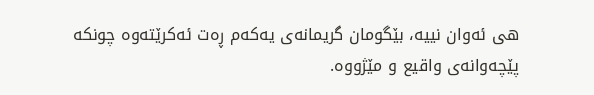هی‌ ئه‌وان نییه‌، بێگومان گریمانه‌ی‌ یه‌كه‌م ڕه‌ت ئه‌كرێته‌وه‌ چونكه‌ پێچه‌وانه‌ی‌ واقیع و مێژووه‌.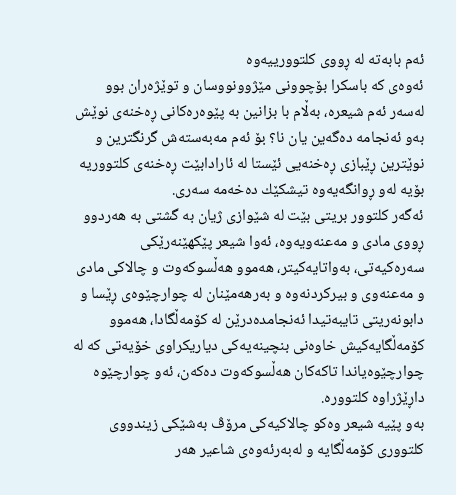ئه‌م بابه‌ته‌ له‌ ڕووی‌ كلتوورییه‌وه‌
ئه‌وه‌ی‌ كه‌ باسكرا بۆچوونی‌ مێژوونووسان و توێژه‌ران بوو له‌سه‌ر ئه‌م شیعره‌، به‌ڵام با بزانین به‌ پێوه‌ره‌كانی‌ ڕه‌خنه‌ی‌ نوێش به‌و ئه‌نجامه‌ ده‌گه‌ین یان نا؟ بۆ ئه‌م مه‌به‌سته‌ش گرنگترین و نوێترین ڕێبازی‌ ڕه‌خنه‌یی‌ ئێستا له‌ ئارادابێت ڕه‌خنه‌ی‌ كلتووریه‌ بۆیه‌ له‌و ڕوانگه‌یه‌وه‌ تیشكێك ده‌خه‌مه‌ سه‌ری‌.
ئه‌گه‌ر كلتوور بریتی‌ بێت له‌ شێوازی‌ ژیان به‌ گشتی‌ به‌ هه‌ردوو ڕووی‌ مادی‌ و مه‌عنه‌ویه‌وه‌، ئه‌وا شیعر پێكهێنه‌رێكی‌ سه‌ره‌كیه‌تی‌، به‌واتایه‌كیتر، هه‌موو هه‌ڵسوكه‌وت و چالاكی‌ مادی‌ و مه‌عنه‌وی‌ و بیركردنه‌وه‌ و به‌رهه‌مێنان له‌ چوارچێوه‌ی‌ ڕێسا و دابونه‌ریتی‌ تایبه‌تیدا ئه‌نجامده‌درێن له‌ كۆمه‌ڵگادا، هه‌موو كۆمه‌ڵگایه‌كیش خاوه‌نی‌ بنچینه‌یه‌كی‌ دیاریكراوی‌ خۆیه‌تی‌ كه‌ له‌ چوارچێوه‌یاندا تاكه‌كان هه‌ڵسوكه‌وت ده‌كه‌ن، ئه‌و چوارچێوه‌ داڕێژراوه‌ كلتووره‌.
به‌و پێیه‌ شیعر وه‌كو چالاكیه‌كی‌ مرۆڤ به‌شێكی‌ زیندووی‌ كلتووری‌ كۆمه‌ڵگایه‌ و له‌به‌رئه‌وه‌ی‌ شاعیر هه‌ر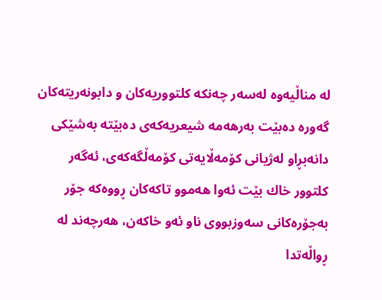له‌ مناڵیه‌وه‌ له‌سه‌ر چه‌نكه‌ كلتووریه‌كان و دابونه‌ریته‌كان گه‌وره‌ ده‌بێت به‌رهه‌مه‌ شیعریه‌كه‌ی‌ ده‌بێته‌ به‌شێكی‌ دانه‌بڕاو له‌ژیانی‌ كۆمه‌ڵایه‌تی‌ كۆمه‌ڵگه‌كه‌ی‌، ئه‌گه‌ر كلتوور خاك بێت ئه‌وا هه‌موو تاكه‌كان ڕووه‌كه‌ جۆر به‌جۆره‌كانی‌ سه‌وزبووی‌ ناو ئه‌و خاكه‌ن، هه‌رچه‌ند له‌ ڕواڵه‌تدا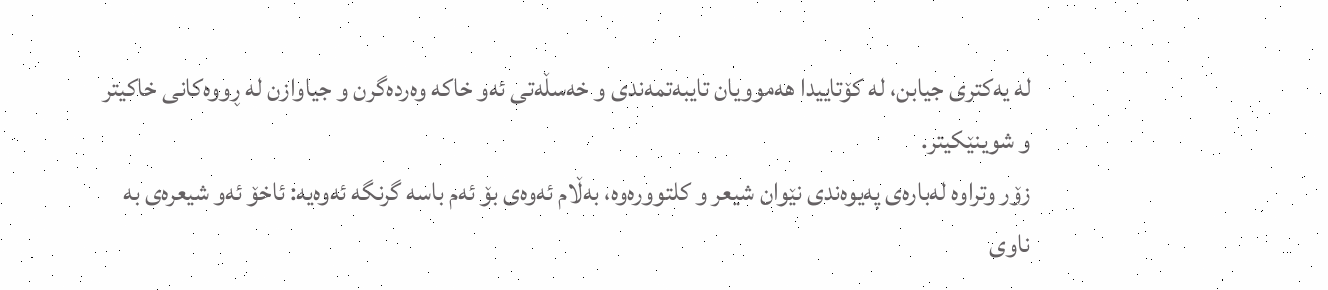له‌ یه‌كتری‌ جیابن، له‌ كۆتاییدا هه‌موویان تایبه‌تمه‌ندی‌ و خه‌سڵه‌تی‌ ئه‌و خاكه‌ وه‌رده‌گرن و جیاوازن له‌ ڕووه‌كانی‌ خاكیتر و شوینێكیتر.
زۆر وتراوه‌ له‌باره‌ی‌ په‌یوه‌ندی‌ نێوان شیعر و كلتووره‌وه‌، به‌ڵام ئه‌وه‌ی‌ بۆ ئه‌م باسه‌ گرنگه‌ ئه‌وه‌یه‌: ئاخۆ ئه‌و شیعره‌ی‌ به‌ ناوی‌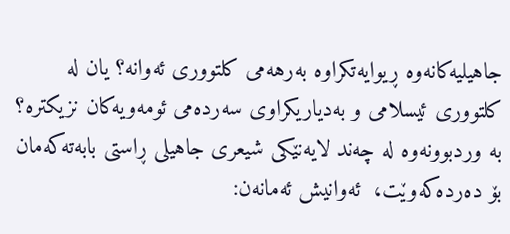جاهیلیه‌كانه‌وه‌ ڕیوایه‌تكراوه‌ به‌رهه‌می‌ كلتووری‌ ئه‌وانه‌؟ یان له‌ كلتووری‌ ئیسلامی‌ و به‌دیاریكراوی‌ سه‌رده‌می‌ ئومه‌ویه‌كان نزیكتره‌؟
به‌ وردبوونه‌وه‌ له‌ چه‌ند لایه‌نێكی‌ شیعری‌ جاهیلی‌ ڕاستی‌ بابه‌ته‌كه‌مان بۆ ده‌رده‌كه‌وێت،  ئه‌وانیش ئه‌مانه‌ن: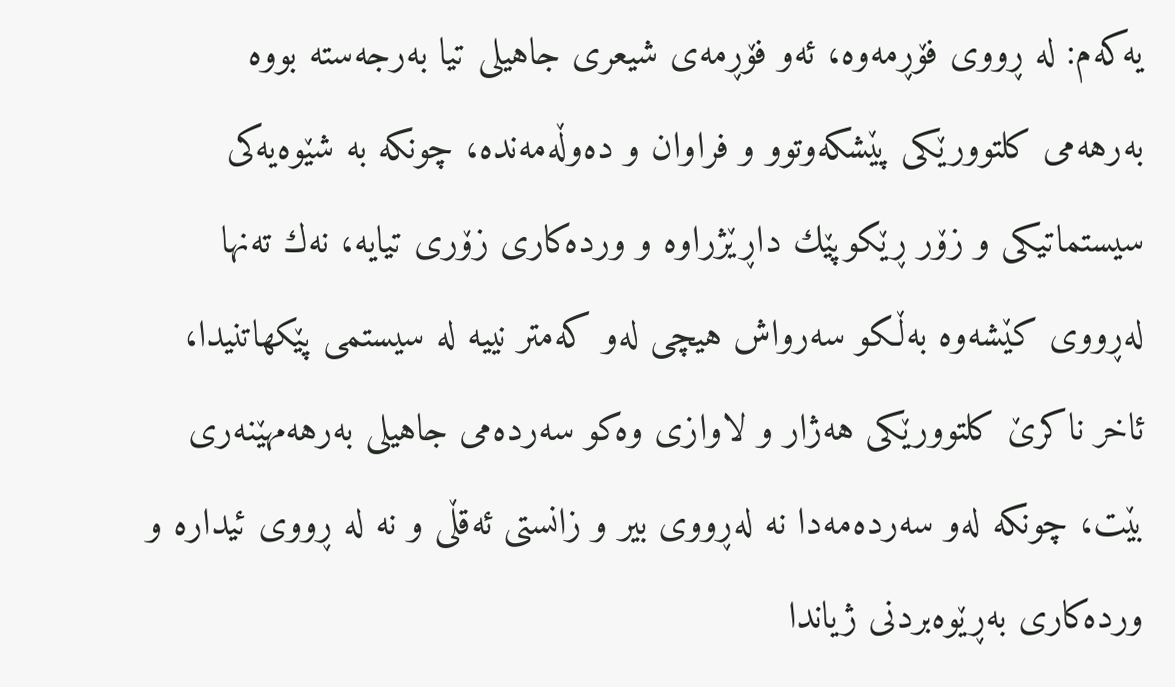یه‌كه‌م: له‌ ڕووی‌ فۆڕمه‌وه‌، ئه‌و فۆڕمه‌ی‌ شیعری‌ جاهیلی‌ تیا به‌رجه‌سته‌ بووه‌ به‌رهه‌می‌ كلتوورێكی‌ پێشكه‌وتوو و فراوان و ده‌وڵه‌مه‌نده‌، چونكه‌ به‌ شێوه‌یه‌كی‌ سیستماتیكی‌ و زۆر ڕێكوپێك داڕێژراوه‌ و ورده‌كاری‌ زۆری‌ تیایه‌، نه‌ك ته‌نها له‌ڕووی‌ كێشه‌وه‌ به‌ڵكو سه‌رواش هیچی‌ له‌و كه‌متر نییه‌ له‌ سیستمی‌ پێكهاتنیدا، ئاخر ناكرێ‌ كلتوورێكی‌ هه‌ژار و لاوازی‌ وه‌كو سه‌رده‌می‌ جاهیلی‌ به‌رهه‌مهێنه‌ری‌ بێت، چونكه‌ له‌و سه‌رده‌مه‌دا نه‌ له‌ڕووی‌ بیر و زانستی‌ ئه‌قڵی‌ و نه‌ له‌ ڕووی‌ ئیداره‌ و ورده‌كاری‌ به‌ڕێوه‌بردنی‌ ژیاندا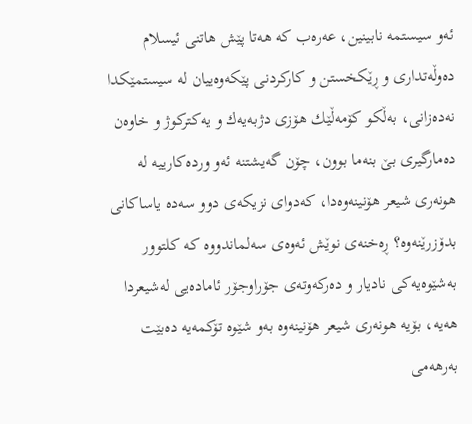ئه‌و سیستمه‌ نابینین، عه‌ره‌ب كه‌ هه‌تا پێش هاتنی‌ ئیسلام ده‌وڵه‌تداری‌ و ڕێكخستن و كاركردنی‌ پێكه‌وه‌ییان له‌ سیستمێكدا نه‌ده‌زانی‌، به‌ڵكو كۆمه‌ڵێك هۆزی‌ دژبه‌یه‌ك و یه‌كتركوژ و خاوه‌ن ده‌مارگیری‌ بێ‌ بنه‌ما بوون، چۆن گه‌یشتنه‌ ئه‌و ورده‌كارییه‌ له‌ هونه‌ری‌ شیعر هۆنینه‌وه‌دا، كه‌دوای‌ نزیكه‌ی‌ دوو سه‌ده‌ یاساكانی‌ بدۆزرێنه‌وه‌؟ ڕه‌خنه‌ی‌ نوێش ئه‌وه‌ی‌ سه‌لماندووه‌ كه‌ كلتوور به‌شێوه‌یه‌كی‌ نادیار و ده‌ركه‌وته‌ی‌ جۆراوجۆر ئاماده‌یی‌ له‌شیعردا هه‌یه‌، بۆیه‌ هونه‌ری‌ شیعر هۆنینه‌وه‌ به‌و شێوه‌ تۆكمه‌یه‌ ده‌بێت به‌رهه‌می‌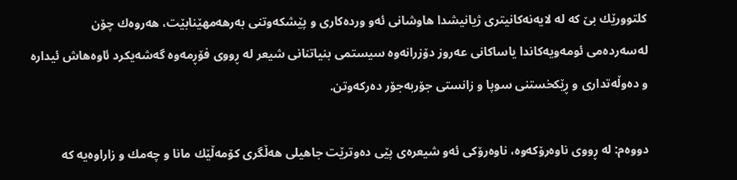كلتوورێك بێ‌ كه‌ له‌ لایه‌نه‌كانیتری‌ ژیانیشدا هاوشانی‌ ئه‌و ورده‌كاری‌ و پێشكه‌وتنی‌ به‌رهه‌مهێنابێت، هه‌روه‌ك چۆن له‌سه‌رده‌می‌ ئومه‌ویه‌كاندا یاساكانی‌ عه‌روز دۆزرانه‌وه‌ سیستمی‌ بنیاتنانی‌ شیعر له‌ ڕووی‌ فۆڕمه‌وه‌ گه‌شه‌یكرد ئاوه‌هاش ئیداره‌ و ده‌وڵه‌تداری‌ و ڕێكخستنی‌ سوپا و زانستی‌ جۆربه‌جۆر ده‌ركه‌وتن.

دووه‌م: له‌ ڕووی‌ ناوه‌رۆكه‌وه‌، ناوه‌رۆكی‌ ئه‌و شیعره‌ی‌ پێی‌ ده‌وترێت جاهیلی‌ هه‌ڵگری‌ كۆمه‌ڵێك مانا و چه‌مك و زاراوه‌یه‌ كه‌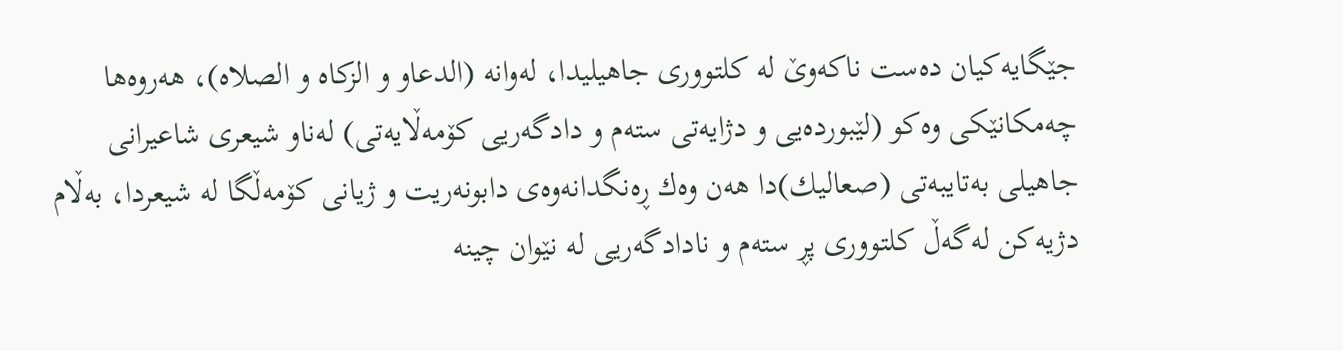جێگایه‌كیان ده‌ست ناكه‌وێ‌ له‌ كلتووری‌ جاهیلیدا، له‌وانه‌ (الدعا‌و و الزكاه‌ و الصلاه‌)، هه‌روه‌ها چه‌مكانێكی‌ وه‌كو (لێبورده‌یی‌ و دژایه‌تی‌ سته‌م و دادگه‌ریی‌ كۆمه‌ڵایه‌تی‌) له‌ناو شیعری‌ شاعیرانی‌ جاهیلی‌ به‌تایبه‌تی‌ (صعالیك)دا هه‌ن وه‌ك ڕه‌نگدانه‌وه‌ی‌ دابونه‌ریت و ژیانی‌ كۆمه‌ڵگا له‌ شیعردا، به‌ڵام دژیه‌كن له‌گه‌ڵ‌ كلتووری‌ پڕ سته‌م و نادادگه‌ریی‌ له‌ نێوان چینه‌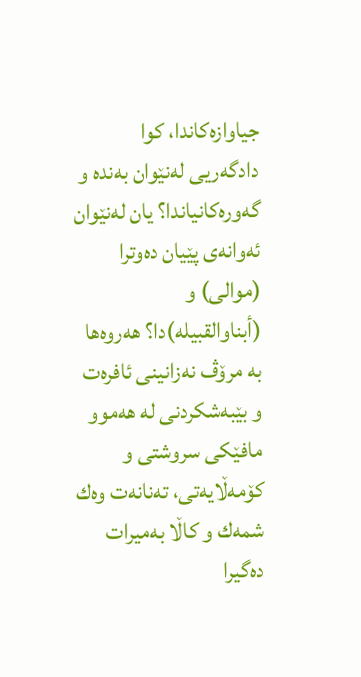جیاوازه‌كاندا، كوا دادگه‌ریی‌ له‌نێوان به‌نده‌ و گه‌وره‌كانیاندا؟ یان له‌نێوان ئه‌وانه‌ی‌ پێیان ده‌وترا (موالی) و (أبنا‌والقبیله‌)دا؟ هه‌روه‌ها به‌ مرۆڤ نه‌زانینی‌ ئافره‌ت و بێبه‌شكردنی‌ له‌ هه‌موو مافێكی‌ سروشتی‌ و كۆمه‌ڵایه‌تی‌، ته‌نانه‌ت وه‌ك شمه‌ك و كاڵا به‌میرات ده‌گیرا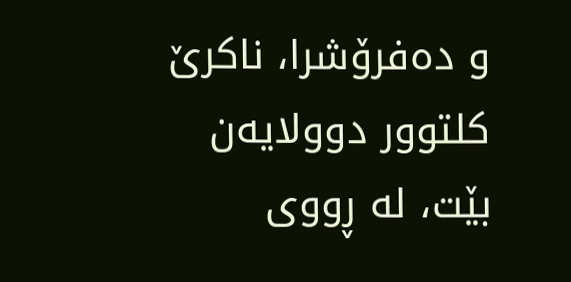و ده‌فرۆشرا، ناكرێ‌ كلتوور دوولایه‌ن بێت، له‌ ڕووی‌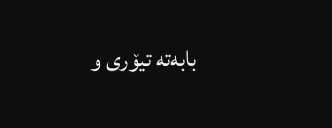بابه‌ته‌ تیۆری‌ و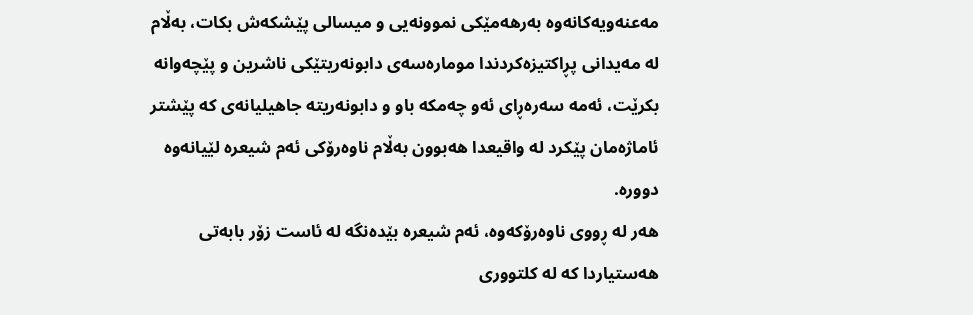مه‌عنه‌ویه‌كانه‌وه‌ به‌رهه‌مێكی‌ نموونه‌یی‌ و میسالی‌ پێشكه‌ش بكات، به‌ڵام له‌ مه‌یدانی‌ پڕاكتیزه‌كردندا موماره‌سه‌ی‌ دابونه‌ریتێكی‌ ناشرین و پێچه‌وانه‌ بكرێت، ئه‌مه‌ سه‌ره‌ڕای‌ ئه‌و چه‌مكه‌ باو و دابونه‌ریته‌ جاهیلیانه‌ی‌ كه‌ پێشتر ئاماژه‌مان پێكرد له‌ واقیعدا هه‌بوون به‌ڵام ناوه‌رۆكی‌ ئه‌م شیعره‌ لێیانه‌وه‌ دووره‌.
هه‌ر له‌ ڕووی‌ ناوه‌رۆكه‌وه‌، ئه‌م شیعره‌ بێده‌نگه‌ له‌ ئاست زۆر بابه‌تی‌ هه‌ستیاردا كه‌ له‌ كلتووری‌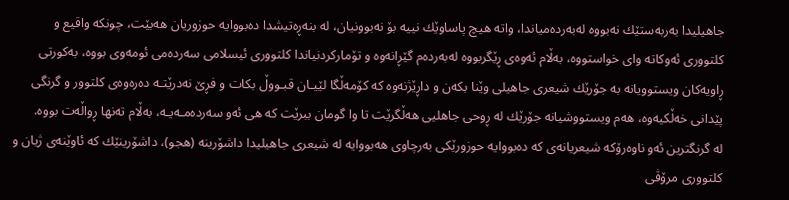جاهیلیدا به‌ربه‌ستێك نه‌بووه‌ له‌به‌رده‌میاندا، واته‌ هیچ پاساوێك نییه‌ بۆ نه‌بوونیان، له‌ بنه‌ڕه‌تیشدا ده‌بووایه‌ حوزوریان هه‌بێت، چونكه‌ واقیع و كلتووری‌ ئه‌وكاته‌ وای‌ خواستووه‌، به‌ڵام ئه‌وه‌ی‌ ڕێگربووه‌ له‌به‌رده‌م گێڕانه‌وه‌ و تۆماركردنیاندا كلتووری‌ ئیسلامی‌ سه‌رده‌می‌ ئومه‌وی‌ بووه‌، به‌كورتی‌ ڕاویه‌كان ویستوویانه‌ به‌ جۆرێك شیعری‌ جاهیلی‌ وێنا بكه‌ن و داڕێژنه‌وه‌ كه‌ كۆمه‌ڵگا لێیـان قبـووڵ بكات و فڕێ‌ نه‌درێتـه‌ ده‌ره‌وه‌ی‌ كلتوور و گرنگی‌ پێدانی‌ خه‌ڵكیه‌وه‌، هه‌م ویستووشیانه‌ جۆرێك له‌ ڕوحی‌ جاهلیی‌ هه‌ڵگرێت تا وا گومان ببرێت كه‌ هی‌ ئه‌و سه‌رده‌مـه‌یـه‌، به‌ڵام ته‌نها ڕواڵه‌ت بووه‌.
له‌ گرنگترین ئه‌و ناوه‌رۆكه‌ شیعریانه‌ی‌ كه‌ ده‌بووایه‌ حوزورێكی‌ به‌رچاوی‌ هه‌بووایه‌ له‌ شیعری‌ جاهیلیدا داشۆرینه‌ (هجو)، داشۆرینێك كه‌ ئاوێنه‌ی‌ ژیان و كلتووری‌ مرۆڤی‌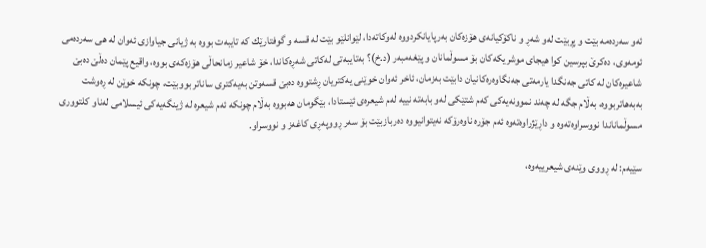ئه‌و سه‌رده‌مه‌ بێت و پڕبێت له‌و شه‌ڕ و ناكۆكیانه‌ی‌ هۆزه‌كان به‌رپایانكردووه‌ له‌وكاته‌دا، لێوانلێو بێت له‌ قسه‌ و گوفتارێك كه‌ تایبه‌ت بووه‌ به‌ ژیانی‌ جیاوازی‌ ئه‌وان له‌ هی‌ سه‌رده‌می‌ ئومه‌وی‌، ده‌كرێ‌ بپرسین كوا هیجای‌ موشریكه‌كان بۆ مسوڵمانان و پێغه‌مبه‌ر (د.خ)؟ به‌تایبه‌تی‌ له‌كاتی‌ شه‌ڕه‌كاندا، خۆ شاعیر زمانحاڵی‌ هۆزه‌كه‌ی‌ بووه‌، واقیع پێمان ده‌ڵێ‌ ده‌بێ‌ شاعیره‌كان له‌ كاتی‌ جه‌نگدا یارمه‌تی‌ جه‌نگاوه‌ره‌كانیان دابێت به‌زمان، ئاخر ئه‌وان خوێنی‌ یه‌كتریان ڕشتووه‌ ده‌بێ‌ قسه‌وتن به‌یه‌كتری‌ ساناتر بووبێت، چونكه‌ خوێن له‌ ڕه‌وشت به‌به‌هاتربووه‌، به‌ڵام جگه‌ له‌ چه‌ند نموونه‌یه‌كی‌ كه‌م شتێكی‌ له‌و بابه‌ته‌ نییه‌ له‌م شیعره‌ی‌ ئێستادا، بێگومان هه‌بووه‌ به‌ڵام چونكه‌ ئه‌م شیعره‌ له‌ ژینگه‌یه‌كی‌ ئیسلامی‌ له‌ناو كلتووری‌ مسوڵماناندا نووسراوه‌ته‌وه‌ و داڕێژراوه‌ته‌وه‌ ئه‌م جۆره‌ ناوه‌رۆكه‌ نه‌یتوانیووه‌ ده‌ربازبێت بۆ سه‌ر ڕووپه‌ڕی‌ كاغه‌ز و نووسراو.

سێیه‌م: له‌ ڕووی‌ وێنه‌ی‌ شیعرییه‌وه‌،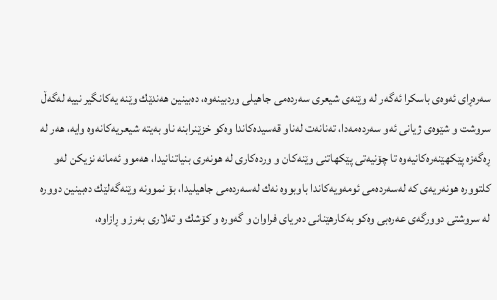سه‌ره‌ڕای‌ ئه‌وه‌ی‌ باسكرا ئه‌گه‌ر له‌ وێنه‌ی‌ شیعری‌ سه‌رده‌می‌ جاهیلی‌ وردبینه‌وه‌، ده‌بینین هه‌ندێك وێنه‌ یه‌كانگیر نییه‌ له‌گه‌ڵ‌ سروشت و شێوه‌ی‌ ژیانی‌ ئه‌و سه‌رده‌مه‌دا، ته‌نانه‌ت له‌ناو قه‌سیده‌كاندا وه‌كو خزێنرابنه‌ ناو به‌یته‌ شیعریه‌كانه‌وه‌ وایه‌، هه‌ر له‌ ڕه‌گه‌زه‌ پێكهێنه‌ره‌كانیه‌وه‌ تا چۆنیه‌تی‌ پێكهاتنی‌ وێنه‌كان و ورده‌كاری‌ له‌ هونه‌ری‌ بنیاتنانیدا، هه‌موو ئه‌مانه‌ نزیكن له‌و كلتووره‌ هونه‌ریه‌ی‌ كه‌ له‌سه‌رده‌می‌ ئومه‌ویه‌كاندا باوبووه‌ نه‌ك له‌سه‌رده‌می‌ جاهیلیدا، بۆ نموونه‌ وێنه‌گه‌لێك ده‌بینین دووره‌ له‌ سروشتی‌ دوورگه‌ی‌ عه‌ره‌بی‌ وه‌كو به‌كارهێنانی‌ ده‌ریای‌ فراوان و گه‌وره‌ و كۆشك و ته‌لاری‌ به‌رز و ڕازاوه‌،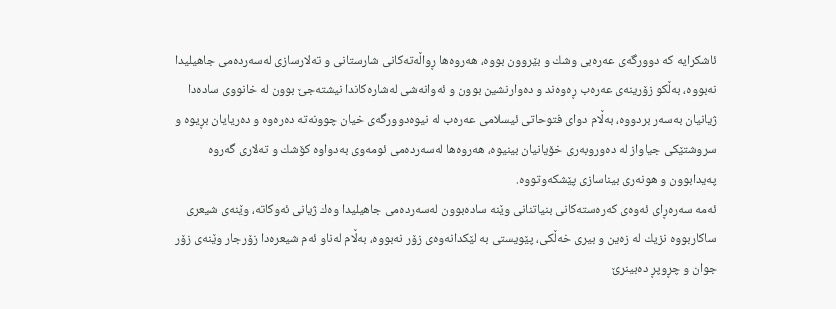ئاشكرایه‌ كه‌ دوورگه‌ی‌ عه‌ره‌بی‌ وشك و بێروون بووه‌، هه‌روه‌ها ڕواڵه‌ته‌كانی‌ شارستانی‌ و ته‌لارسازی‌ له‌سه‌رده‌می‌ جاهیلیدا نه‌بووه‌، به‌ڵكو زۆرینه‌ی‌ عه‌ره‌ب ڕه‌وه‌ند و ده‌وارنشین بوون و ئه‌وانه‌شی‌ له‌شاره‌كاندا نیشته‌جێ‌ بوون له‌ خانووی‌ ساده‌دا ژیانیان به‌سه‌ر بردووه‌، به‌ڵام دوای‌ فتوحاتی‌ ئیسلامی‌ عه‌ره‌ب له‌ نیوه‌دوورگه‌ی‌ خیان چوونه‌ته‌ ده‌ره‌وه‌ و ده‌ریایان بڕیوه‌ و سروشتێكی‌ جیاواز له‌ ده‌وروبه‌ری‌ خۆیانیان بینیوه‌، هه‌روه‌ها له‌سه‌رده‌می‌ ئومه‌وی‌ به‌دواوه‌ كۆشك و ته‌لاری‌ گه‌روه‌ په‌یدابوون و هونه‌ری‌ بیناسازی‌ پێشكه‌وتووه‌.
ئه‌مه‌ سه‌ره‌ڕای‌ ئه‌وه‌ی‌ كه‌ره‌سته‌كانی‌ بنیاتنانی‌ وێنه‌ ساده‌بوون له‌سه‌رده‌می‌ جاهیلیدا وه‌ك ژیانی‌ ئه‌وكاته‌، وێنه‌ی‌ شیعری‌ ساكاربووه‌ نزیك له‌ زه‌ین و بیری‌ خه‌ڵكی‌، پێویستی‌ به‌ لێكدانه‌وه‌ی‌ زۆر نه‌بووه‌، به‌ڵام له‌ناو ئه‌م شیعره‌دا زۆرجار وێنه‌ی‌ زۆر جوان و چڕوپڕ ده‌بینرێ‌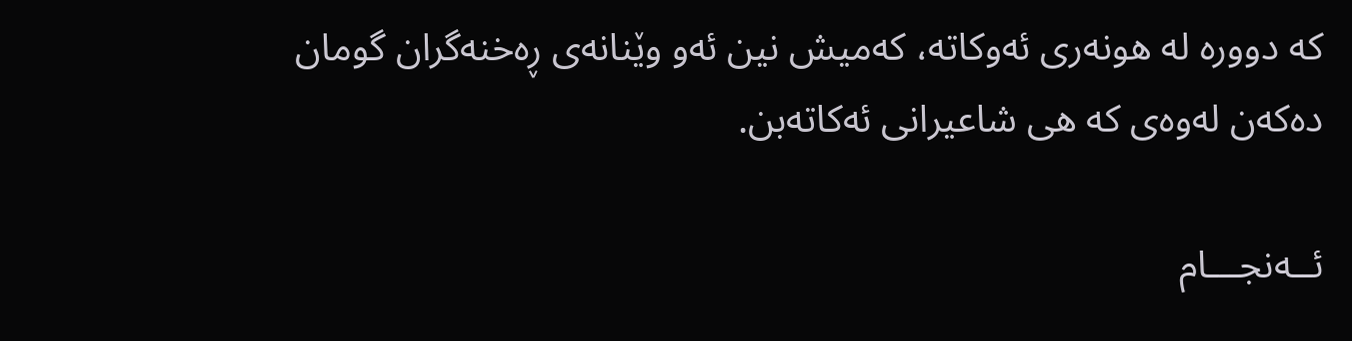كه‌ دووره‌ له‌ هونه‌ری‌ ئه‌وكاته‌، كه‌میش نین ئه‌و وێنانه‌ی‌ ڕه‌خنه‌گران گومان ده‌كه‌ن له‌وه‌ی‌ كه‌ هی‌ شاعیرانی‌ ئه‌كاته‌بن.

ئــه‌نجـــام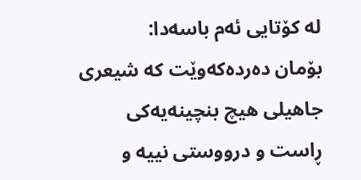له‌ كۆتایی‌ ئه‌م باسه‌دا:
بۆمان ده‌رده‌كه‌وێت كه‌ شیعری‌ جاهیلی‌ هیچ بنچینه‌یه‌كی‌ ڕاست و درووستی‌ نییه‌ و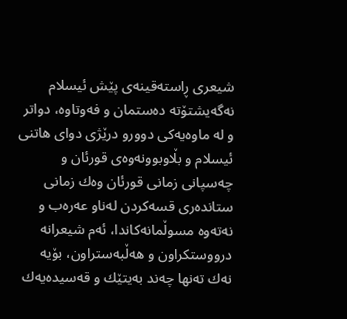شیعری‌ ڕاسته‌قینه‌ی‌ پێش ئیسلام نه‌گه‌یشتۆته‌ ده‌ستمان و فه‌وتاوه‌، دواتر و له‌ ماوه‌یه‌كی‌ دوورو درێژی‌ دوای‌ هاتنی‌ ئیسلام و بڵاوبوونه‌وه‌ی‌ قورئان و چه‌سپانی‌ زمانی‌ قورئان وه‌ك زمانی‌ ستانده‌ری‌ قسه‌كردن له‌ناو عه‌ره‌ب و نه‌ته‌وه‌ مسوڵمانه‌كاندا، ئه‌م شیعرانه‌ درووستكراون و هه‌ڵبه‌ستراون، بۆیه‌ نه‌ك ته‌نها چه‌ند به‌یتێك و قه‌سیده‌یه‌ك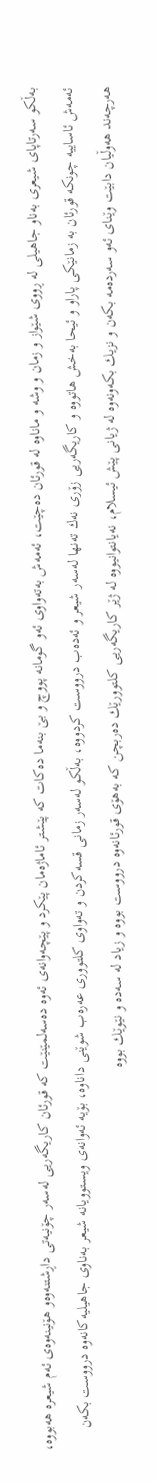به‌ڵكو سه‌رتاپای‌ شیعری‌ به‌ناو جاهیلی‌ له‌ ڕووی‌ شێواز و زمان و وشه‌ و ماناوه‌ له‌ قورئان ده‌چێت، ئه‌مه‌ش به‌ته‌واوی‌ ئه‌و گومانه‌ پووچ و بێ بنه‌ما ده‌كات كه‌ پێشتر ئاماژه‌مان پێكرد و پێچه‌وانه‌ی‌ ئه‌وه‌ ده‌سه‌لمێنێت كه‌ قورئان كاریگه‌ریی‌ له‌سه‌ر چۆنیه‌تی‌ داڕشتنه‌وه‌و هۆنینه‌وه‌ی‌ ئه‌م شیعره‌ هه‌بووه‌، ئه‌مه‌ش ئاساییه‌ چونكه‌ قورئان به‌ زمانێكی‌ پاراو و ئیحا به‌خش هاتووه‌ و كاریگه‌ریی‌ زۆری‌ نه‌ك ته‌نها له‌سه‌ر شیعر و ئه‌ده‌ب درووست كردووه‌، به‌ڵكو له‌سه‌ر زمانی‌ قسه‌كردن و ته‌واوی‌ كلتووری‌ عه‌ره‌ب شوێنی‌ داناوه‌، بۆیه‌ ئه‌وانه‌ی‌ ویستوویانه‌ شیعر به‌ناوی‌ جاهیلیه‌كانه‌وه‌ درووست بكه‌ن هه‌رچه‌ند هه‌وڵیان دابێت وێنای‌ ئه‌و سه‌رده‌مه‌ بكه‌ن و نزیك بكه‌ونه‌وه‌ له‌ ژیانی‌ پێش ئیسلام، نه‌یانتوانیووه‌ له‌ ژێر كاریگه‌ریی‌ كلتوورێك ده‌ربچن كه‌ به‌هۆی‌ قورئانه‌وه‌ درووست بووه‌ و زیاد له‌ سه‌ده‌ و نێوێك بووه‌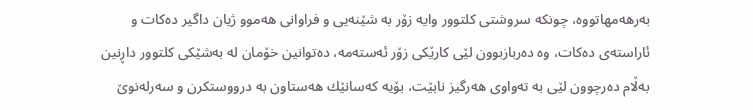به‌رهه‌مهاتووه‌، چونكه‌ سروشتی‌ كلتوور وایه‌ زۆر به‌ شێنه‌یی‌ و فراوانی‌ هه‌موو ژیان داگیر ده‌كات و ئاراسته‌ی‌ ده‌كات، وه‌ ده‌ربازبوون لێی‌ كارێكی‌ زۆر ئه‌سته‌مه‌، ده‌توانین خۆمان له‌ به‌شێكی‌ كلتوور داڕنین به‌ڵام ده‌رچوون لێی‌ به‌ ته‌واوی‌ هه‌رگیز نابێت، بۆیه‌ كه‌سانێك هه‌ستاون به‌ درووستكرن و سه‌رله‌نوێ‌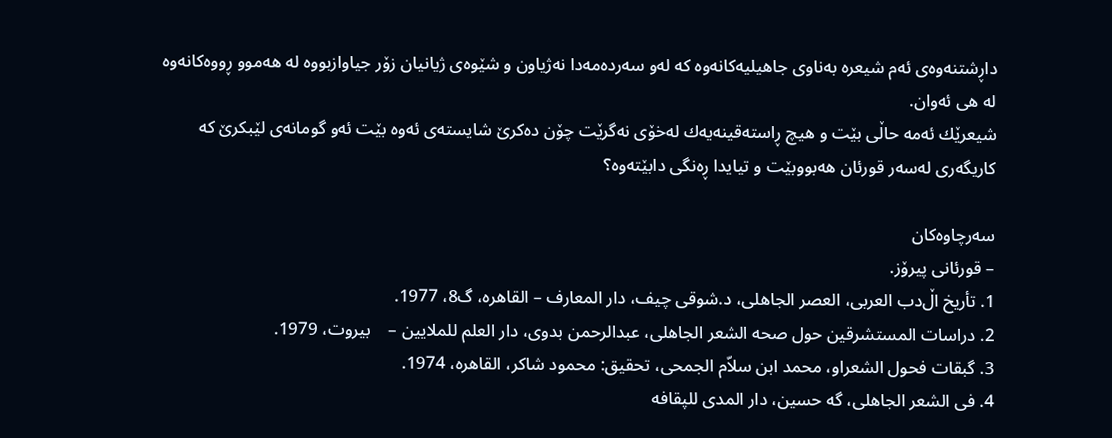داڕشتنه‌وه‌ی‌ ئه‌م شیعره‌ به‌ناوی‌ جاهیلیه‌كانه‌وه‌ كه‌ له‌و سه‌رده‌مه‌دا نه‌ژیاون و شێوه‌ی‌ ژیانیان زۆر جیاوازبووه‌ له‌ هه‌موو ڕووه‌كانه‌وه‌ له‌ هی‌ ئه‌وان.
شیعرێك ئه‌مه‌ حاڵی‌ بێت و هیچ ڕاسته‌قینه‌یه‌ك له‌خۆی‌ نه‌گرێت چۆن ده‌كرێ‌ شایسته‌ی‌ ئه‌وه‌ بێت ئه‌و گومانه‌ی‌ لێبكرێ‌ كه‌ كاریگه‌ری‌ له‌سه‌ر قورئان هه‌بووبێت و تیایدا ڕه‌نگی‌ دابێته‌وه‌؟

سه‌رچاوه‌كان
– قورئانی‌ پیرۆز.
1. تأریخ اڵ‌دب العربی، العصر الجاهلی، د.شوقی چیف، دار المعارف – القاهره‌، گ8، 1977.
2. دراسات المستشرقین حول صحه‌ الشعر الجاهلی، عبدالرحمن بدوی، دار العلم للملایین –    بیروت، 1979.
3. گبقات فحول الشعرا‌و، محمد ابن سلاّم الجمحی، تحقیق: محمود شاكر، القاهره‌، 1974.
4. فی الشعر الجاهلی، گه حسین، دار المدی‌ للپقافه‌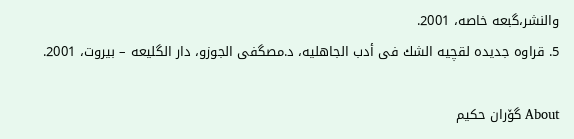والنشر،گبعه‌ خاصه‌، 2001.
5. قرا‌وه‌ جدیده‌ لقچیه‌ الشك فی أدب الجاهلیه‌، د.مصگفی‌ الجوزو، دار الگلیعه‌ – بیروت، 2001.

About گۆران حكيم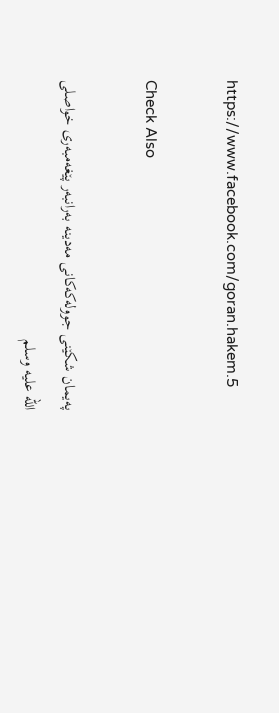https://www.facebook.com/goran.hakem.5

Check Also

پەیمان شکێنی جوولەکەکانی مەدینە بەرانبەر پێغەمبەری خواصلى الله عليه وسلم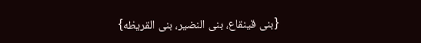{بنی قینقاع، بنی النضير، بنی القریظە}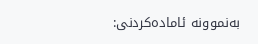بەنموونە ئامادەکردنی: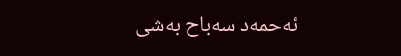ئەحمەد سەباح بەشی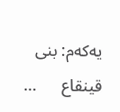یەکەم: بنی قینقاع      …